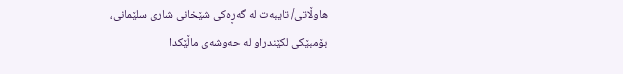هاوڵاتی/ تایبه‌ت له‌ گه‌ڕه‌كی شێخانی شاری سلێمانی، بۆمبێكی لكێندراو له‌ حه‌وشه‌ی ماڵێكدا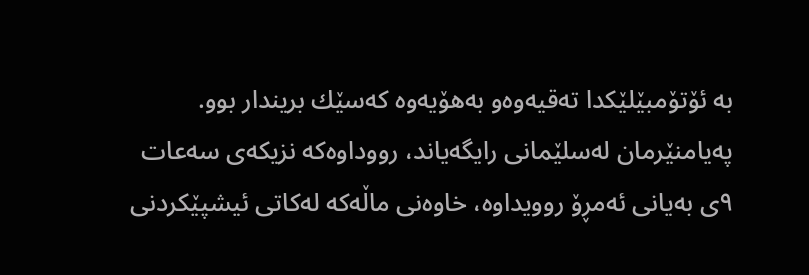به‌ ئۆتۆمبێلێكدا ته‌قیه‌وه‌و به‌ھۆیه‌وه‌ كه‌سێك بریندار بوو. په‌یامنێرمان له‌سلێمانی رایگه‌یاند، رووداوه‌كه‌ نزیكه‌ی سه‌عات ٩ی به‌یانی ئه‌مڕۆ روویداوه‌، خاوه‌نی ماڵه‌كه‌ له‌كاتی ئیشپێكردنی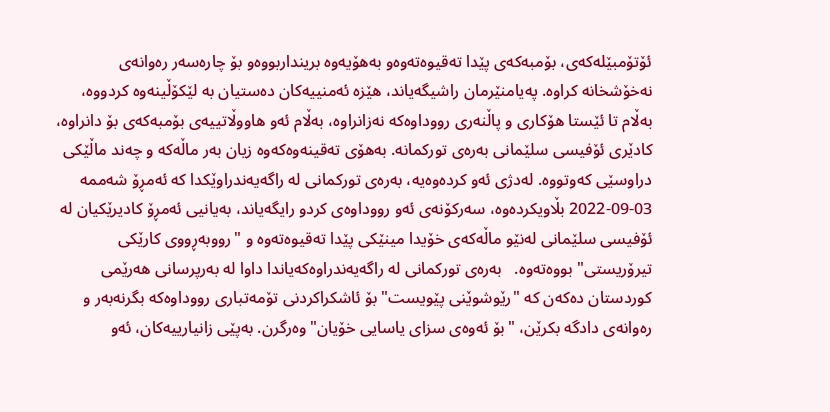ئۆتۆمبێله‌كه‌ی، بۆمبه‌كه‌ی پێدا ته‌قیوه‌ته‌وه‌و به‌ھۆیه‌وه‌ برینداربووه‌و بۆ چاره‌سه‌ر ره‌وانه‌ی نه‌خۆشخانه‌ كراوه‌. په‌یامنێرمان راشیگه‌یاند، ھێزه‌ ئه‌منییه‌كان ده‌ستیان به‌ لێكۆڵینه‌وه‌ كردووه‌، به‌ڵام تا ئێستا ھۆكاری و پاڵنه‌ری رووداوه‌كه‌ نه‌زانراوه‌، به‌ڵام ئه‌و هاووڵاتییه‌ی بۆمبه‌كه‌ی بۆ دانراوه‌، كادێری ئۆفیسی سلێمانی به‌ره‌ی توركمانه‌. به‌ھۆی ته‌قینه‌وه‌كه‌وه‌ زیان به‌ر ماڵه‌كه‌ و چه‌ند ماڵێكی دراوسێی كه‌وتووه‌. له‌دژی ئه‌و كرده‌وه‌یه‌، به‌ره‌ی توركمانی له‌ راگه‌یه‌ندراوێكدا كه‌ ئه‌مڕۆ شه‌ممه‌ 03-09-2022 بڵاویكرده‌وه‌، سه‌ركۆنه‌ی ئه‌و رووداوه‌ی كردو رایگه‌یاند، به‌یانیی ئه‌مڕۆ كادیرێكیان له‌ ئۆفیسی سلێمانی له‌نێو ماڵه‌كه‌ی خۆیدا مینێكی پێدا ته‌قیوه‌ته‌وه‌ و "رووبه‌ڕووی كارێكی تیرۆریستی" بووه‌ته‌وه‌.   به‌ره‌ی توركمانی له‌ راگه‌یه‌ندراوه‌كه‌یاندا داوا له‌ به‌رپرسانی هه‌رێمی كوردستان ده‌كه‌ن كه‌ "رێوشوێنی پێویست" بۆ ئاشكراكردنی تۆمه‌تباری رووداوه‌كه‌ بگرنه‌به‌ر و ره‌وانه‌ی دادگه‌ بكرێن، "بۆ ئه‌وه‌ی سزای یاسایی خۆیان" وه‌رگرن. به‌پێی زانیارییه‌كان، ئه‌و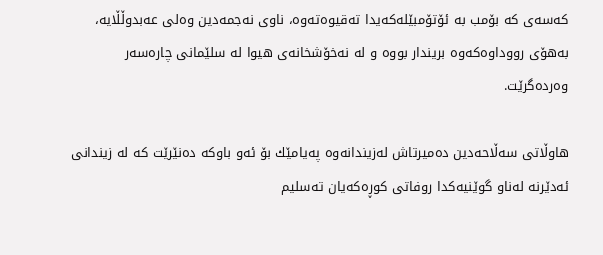كه‌سه‌ی كه‌ بۆمب به‌ ئۆتۆمبێله‌كه‌یدا ته‌قیوه‌ته‌وه‌، ناوی نه‌جمه‌دین وه‌لی عه‌بدوڵڵایه‌، به‌هۆی رووداوه‌كه‌وه‌ بریندار بووه‌ و له‌ نه‌خۆشخانه‌ی هیوا له‌ سلێمانی چاره‌سه‌ر وه‌رده‌گرێت.

هاوڵاتی سه‌ڵاحه‌دین ده‌میرتاش له‌زیندانه‌وه‌ په‌یامێك بۆ ئه‌و باوكه‌ ده‌نێرێت كه‌ له‌ زیندانی ئه‌دێرنه‌ له‌ناو گوێنیه‌كدا روفاتی كوڕه‌كه‌یان ته‌سلیم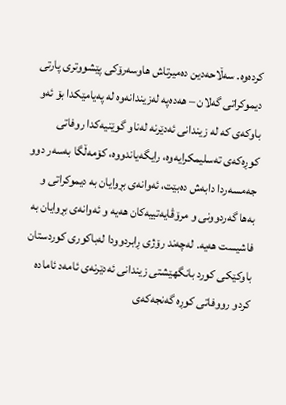كرده‌وه‌. سه‌ڵاحه‌دین ده‌میرتاش هاوسه‌رۆكی پێشووتری پارتی دیموكراتی گه‌لان – هه‌ده‌په‌ له‌زیندانه‌وه‌ له‌ په‌یامێكدا بۆ ئه‌و باوكه‌ی كه‌ له‌ زیندانی ئه‌دێرنه‌ له‌ناو گوێنیه‌كدا روفاتی كوڕه‌كه‌ی ته‌سلیمكرایه‌وه‌، رایگه‌یاندووه‌، كۆمه‌ڵگا به‌سه‌ر دوو جه‌مسه‌ردا دابه‌ش ده‌بێت، ئه‌وانه‌ی بڕوایان به‌ دیموكراتی و به‌ها گه‌ردوونی و مرۆڤایه‌تییه‌‌كان هه‌یه‌ و ئه‌وانه‌ی بڕوایان به‌ فاشیست هه‌یه‌. له‌چه‌ند رۆژی ڕابردوودا له‌باكوری كوردستان باوكێكی كورد بانگهێشتی زیندانی ئه‌دێرنه‌ی ئامه‌د ئاماده‌ كردو رووفاتی كوڕه‌ گه‌نجه‌كه‌ی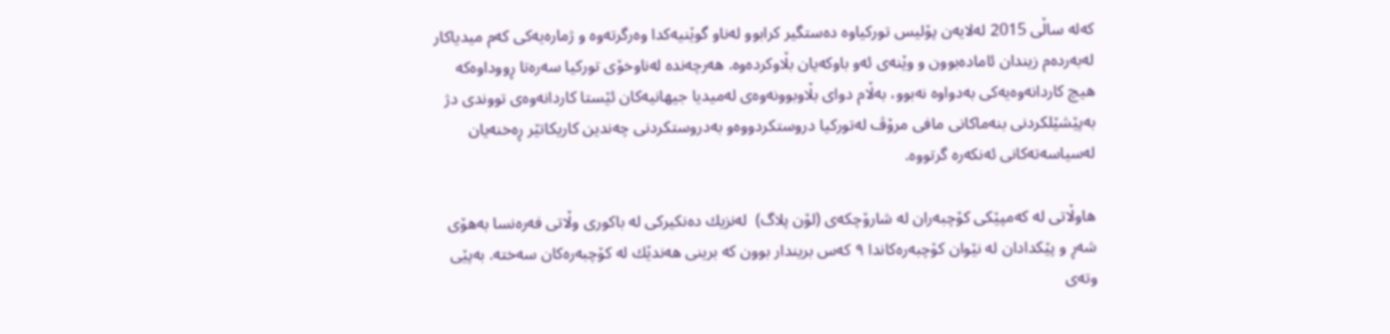كه‌له‌ ساڵی 2015 له‌لایه‌ن پۆلیس توركیاوه‌ ده‌ستگیر كرابوو له‌ناو گوێنیه‌كدا وه‌رگرته‌وه‌ و ژماره‌یه‌كی كه‌م میدیاكار له‌به‌رده‌م زیندان ئاماده‌بوون و وێنه‌ی ئه‌و باوكه‌یان بڵاوكرده‌وه‌. هه‌رچه‌نده‌ له‌ناوخۆی توركیا سه‌ره‌تا ڕووداوه‌كه‌ هیچ كاردانه‌وه‌یه‌كی به‌دواوه‌ نه‌بوو، به‌ڵام دوای بڵاوبوونه‌وه‌ی له‌میدیا جیهانیه‌كان ئێستا كاردانه‌وه‌ی تووندی دژ به‌پێشێلكردنی بنه‌ماكانی مافی مرۆڤ له‌توركیا دروستكردووه‌و به‌دروستكردنی چه‌ندین كاریكاتێر ڕه‌خنه‌یان له‌سیاسه‌ته‌كانی ئه‌نكه‌ره‌ گرتووه‌.

هاوڵاتی له‌ كه‌مپێكی كۆچبه‌ران له‌ شارۆچكه‌ی (لۆن پلاگ)  له‌نزیك ده‌نكیركی له‌ باكوری وڵاتی فه‌ره‌نسا به‌هۆی شه‌ڕ و پێكدادان له‌ نێوان كۆچبه‌ره‌كاندا ٩ كه‌س بریندار بوون كه‌ برینی هه‌ندێك له‌ كۆچبه‌ره‌كان سه‌خته‌. به‌پێی وته‌ی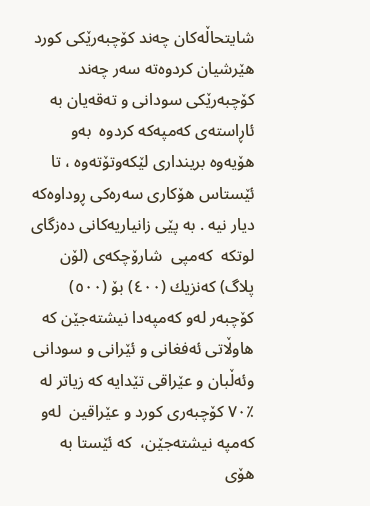شایتحاڵه‌كان چه‌ند كۆچبه‌رێكی كورد هێرشیان كردوه‌ته‌ سه‌ر چه‌ند كۆچبه‌رێكی سودانی و ته‌قه‌یان به‌ ئاڕاسته‌ی كه‌مپه‌كه‌ كردوه‌  به‌و هۆیه‌وه‌ برینداری لێكه‌وتۆته‌وه‌ ، تا ئێستاس هۆكاری سه‌ره‌كی ڕوداوه‌كه‌ دیار نیه‌ . به‌ پێی زانیاریه‌كانی ده‌زگای لوتكه‌  كه‌مپی  شارۆچكه‌ی (لۆن پلاگ) كه‌نزیك (٤٠٠) بۆ (٥٠٠)  كۆچبه‌ر له‌و كه‌مپه‌دا نیشته‌جێن كه‌ هاوڵاتی ئه‌فغانی و ئێرانی و سودانی وئه‌ڵبان و عێراقی تێدایه‌ كه‌ زیاتر له‌ ٪٧٠ كۆچبه‌ری كورد و عێراقین  له‌و كه‌مپه‌ نیشته‌جێن،  كه‌ ئێستا به‌ هۆی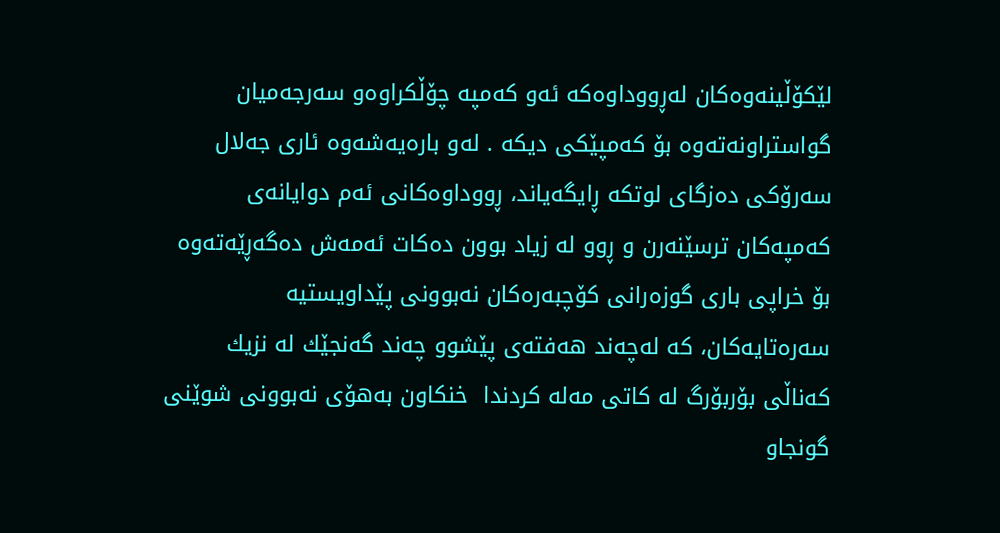لێكۆڵینه‌وه‌كان له‌ڕووداوه‌كه‌ ئه‌و كه‌مپه‌ چۆڵكراوه‌و سه‌رجه‌میان گواستراونه‌ته‌وه‌ بۆ كه‌مپێكی دیكه‌ . له‌و باره‌یه‌شه‌وه‌ ئاری جه‌لال سه‌رۆكی ده‌زگای لوتكه‌ ڕایگه‌یاند، ڕووداوه‌كانی ئه‌م دوایانه‌ی كه‌مپه‌كان ترسێنه‌رن و ڕوو له‌ زیاد بوون ده‌كات ئه‌مه‌ش ده‌گه‌ڕێه‌ته‌وه‌ بۆ خراپی باری گوزه‌رانی كۆچبه‌ره‌كان نه‌بوونی پێداویستیه‌ سه‌ره‌تایه‌كان، كه‌ له‌چه‌ند هه‌فته‌ی پێشوو چه‌ند گه‌نجێك له‌ نزیك كه‌ناڵی بۆربۆرگ له‌ كاتی مه‌له‌ كردندا  خنكاون به‌هۆی نه‌بوونی شوێنی گونجاو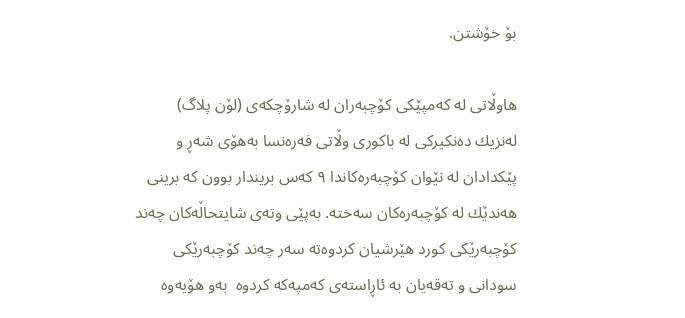بۆ خۆشتن.

هاوڵاتی له‌ كه‌مپێكی كۆچبه‌ران له‌ شارۆچكه‌ی (لۆن پلاگ)  له‌نزیك ده‌نكیركی له‌ باكوری وڵاتی فه‌ره‌نسا به‌هۆی شه‌ڕ و پێكدادان له‌ نێوان كۆچبه‌ره‌كاندا ٩ كه‌س بریندار بوون كه‌ برینی هه‌ندێك له‌ كۆچبه‌ره‌كان سه‌خته‌. به‌پێی وته‌ی شایتحاڵه‌كان چه‌ند كۆچبه‌رێكی كورد هێرشیان كردوه‌ته‌ سه‌ر چه‌ند كۆچبه‌رێكی سودانی و ته‌قه‌یان به‌ ئاڕاسته‌ی كه‌مپه‌كه‌ كردوه‌  به‌و هۆیه‌وه‌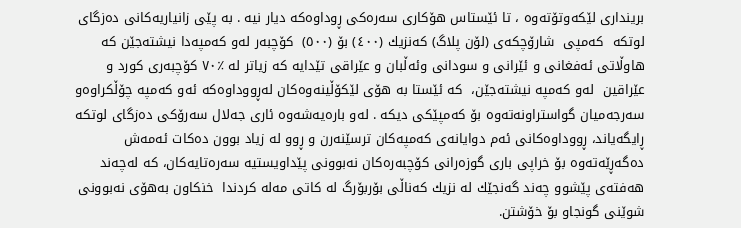برینداری لێكه‌وتۆته‌وه‌ ، تا ئێستاس هۆكاری سه‌ره‌كی ڕوداوه‌كه‌ دیار نیه‌ . به‌ پێی زانیاریه‌كانی ده‌زگای لوتكه‌  كه‌مپی  شارۆچكه‌ی (لۆن پلاگ) كه‌نزیك (٤٠٠) بۆ (٥٠٠)  كۆچبه‌ر له‌و كه‌مپه‌دا نیشته‌جێن كه‌ هاوڵاتی ئه‌فغانی و ئێرانی و سودانی وئه‌ڵبان و عێراقی تێدایه‌ كه‌ زیاتر له‌ ٪٧٠ كۆچبه‌ری كورد و عێراقین  له‌و كه‌مپه‌ نیشته‌جێن،  كه‌ ئێستا به‌ هۆی لێكۆڵینه‌وه‌كان له‌ڕووداوه‌كه‌ ئه‌و كه‌مپه‌ چۆڵكراوه‌و سه‌رجه‌میان گواستراونه‌ته‌وه‌ بۆ كه‌مپێكی دیكه‌ . له‌و باره‌یه‌شه‌وه‌ ئاری جه‌لال سه‌رۆكی ده‌زگای لوتكه‌ ڕایگه‌یاند، ڕووداوه‌كانی ئه‌م دوایانه‌ی كه‌مپه‌كان ترسێنه‌رن و ڕوو له‌ زیاد بوون ده‌كات ئه‌مه‌ش ده‌گه‌ڕێه‌ته‌وه‌ بۆ خراپی باری گوزه‌رانی كۆچبه‌ره‌كان نه‌بوونی پێداویستیه‌ سه‌ره‌تایه‌كان، كه‌ له‌چه‌ند هه‌فته‌ی پێشوو چه‌ند گه‌نجێك له‌ نزیك كه‌ناڵی بۆربۆرگ له‌ كاتی مه‌له‌ كردندا  خنكاون به‌هۆی نه‌بوونی شوێنی گونجاو بۆ خۆشتن.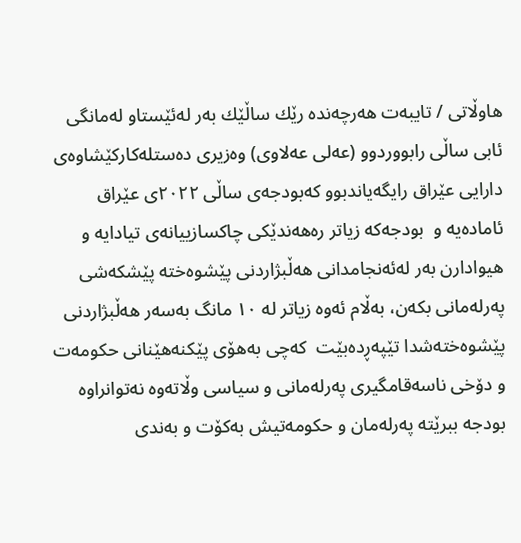هاوڵاتی / تایبه‌ت هه‌رچه‌نده‌ رێك ساڵێك به‌ر له‌ئێستاو له‌مانگی ئابی ساڵی رابووردوو (عه‌لی عه‌لاوی) وه‌زیری ده‌ستله‌كاركێشاوه‌ی دارایی عێراق رایگه‌یاندبوو كه‌بودجه‌ی ساڵی ٢٠٢٢ی عێراق ئاماده‌یه‌ و  بودجه‌كه‌ زیاتر ره‌هه‌ندێكی چاكسازییانه‌ی تیادایه‌ و هیوادارن به‌ر له‌ئه‌نجامدانی هه‌ڵبژاردنی پێشوه‌خته‌ پێشكه‌شی په‌رله‌مانی بكه‌ن، به‌ڵام ئه‌وه‌ زیاتر له‌ ١٠ مانگ به‌سه‌ر هه‌ڵبژاردنی  پێشوه‌خته‌شدا تێپه‌ڕده‌بێت  كه‌چی به‌هۆی پێكنه‌هێنانی حكومه‌ت  و دۆخی ناسه‌قامگیری په‌رله‌مانی و سیاسی وڵاته‌وه‌ نه‌توانراوه‌ بودجه‌ ببرێته‌ په‌رله‌مان و حكومه‌تیش به‌كۆت و به‌ندی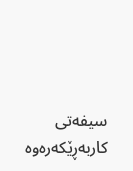سیفه‌تی كاربه‌ڕێكه‌ره‌وه‌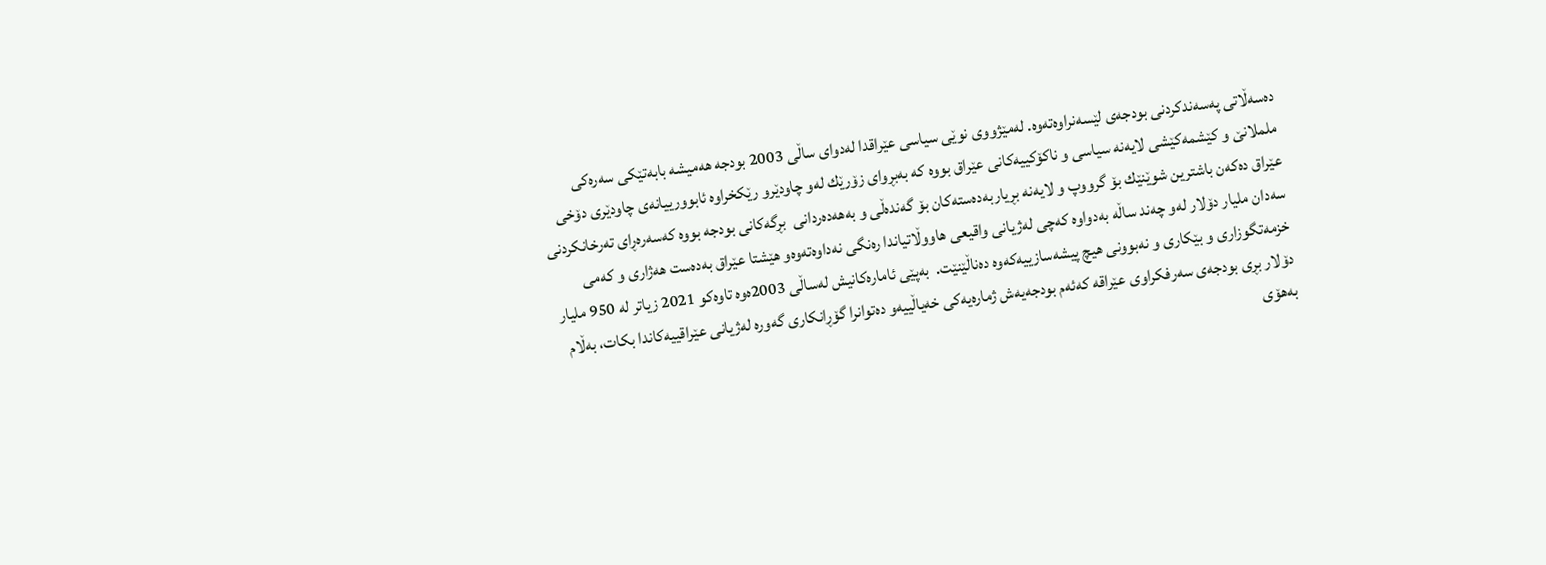ده‌سه‌ڵاتی په‌سه‌ندكردنی بودجه‌ی لێسه‌نراوه‌ته‌وه‌. له‌مێژووی نوێی سیاسی عێراقدا له‌دوای ساڵی 2003 بودجه‌ هه‌میشه‌ بابه‌تێكی سه‌ره‌كی ململانێ و كێشمه‌كێشی لایه‌نه‌ سیاسی و ناكۆكییه‌كانی عێراق بووه‌ كه‌ به‌بڕوای زۆرێك له‌و چاودێرو رێكخراوه‌ ئابوورییانه‌ی چاودێری دۆخی عێراق ده‌كه‌ن باشترین شوێنێك بۆ گرووپ و لایه‌نه‌ بڕیاربه‌ده‌سته‌كان بۆ گه‌نده‌ڵی و به‌هه‌ده‌ردانی  بڕگه‌كانی بودجه‌ بووه‌ كه‌سه‌ره‌ڕای ته‌رخانكردنی سه‌دان ملیار دۆلار له‌و چه‌ند ساڵه‌ به‌دواوه‌ كه‌چی له‌ژیانی واقیعی هاووڵاتیاندا ره‌نگی نه‌داوه‌ته‌وه‌و هێشتا عێراق به‌ده‌ست هه‌ژاری و كه‌می خزمه‌تگوزاری و بێكاری و نه‌بوونی هیچ پیشه‌سازییه‌كه‌وه‌ ده‌ناڵێنێت.  به‌پێی ئاماره‌كانیش له‌ساڵی 2003ه‌وه‌ تاوه‌كو 2021 زیاتر له‌ 950 ملیار دۆلار بڕی بودجه‌ی سه‌رفكراوی عێراقه‌ كه‌ئه‌م بودجه‌یه‌ش ژماره‌یه‌كی خه‌یاڵییه‌و ده‌توانرا گۆڕانكاری گه‌وره‌ له‌ژیانی عێراقییه‌كاندا بكات، به‌ڵام به‌هۆی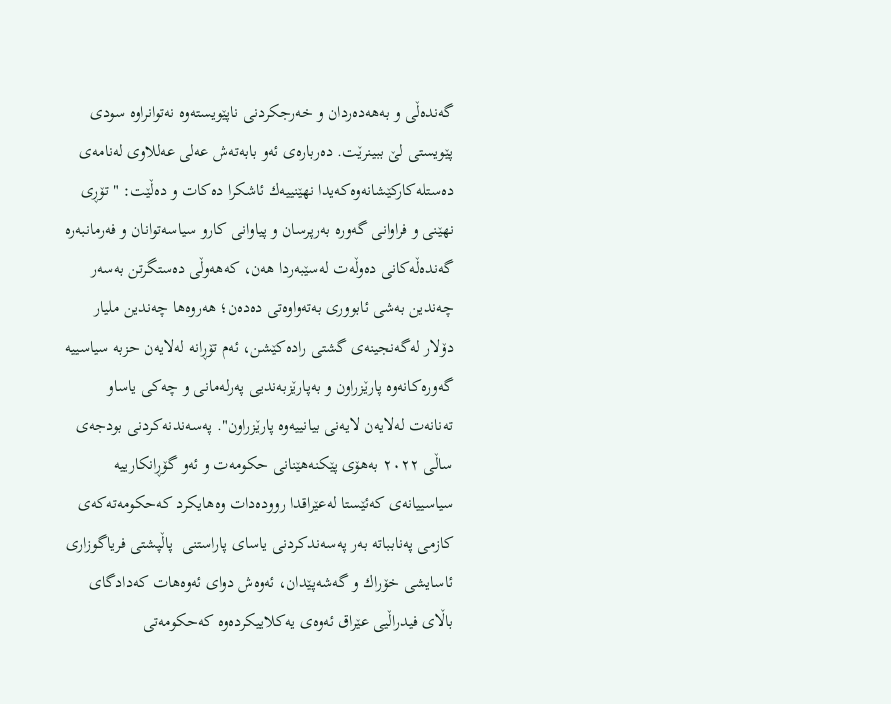گه‌نده‌ڵی و به‌هه‌ده‌ردان و خه‌رجكردنی ناپێویسته‌وه‌ نه‌توانراوه‌ سودی پێویستی لێ ببینرێت. ده‌رباره‌ی ئه‌و بابه‌ته‌ش عه‌لی عه‌للاوی له‌نامه‌ی ده‌ستله‌كاركێشانه‌وه‌كه‌یدا نهێنییه‌ك ئاشكرا ده‌كات و ده‌ڵێت: "تۆڕی نهێنی و فراوانی گه‌وره‌ به‌رپرسان و پیاوانی كارو سیاسه‌توانان و فه‌رمانبه‌ره‌ گه‌نده‌ڵه‌كانی ده‌وڵه‌ت له‌سێبه‌ردا هه‌ن، كه‌هه‌وڵی ده‌ستگرتن به‌سه‌ر چه‌ندین به‌شی ئابووری به‌ته‌واوه‌تی ده‌ده‌ن؛ هه‌روه‌ها چه‌ندین ملیار دۆلار له‌گه‌نجینه‌ی گشتی راده‌كێشن، ئه‌م تۆڕانه‌ له‌لایه‌ن حزبه‌ سیاسییه‌ گه‌وره‌كانه‌وه‌ پارێزراون و به‌پارێزبه‌ندیی په‌رله‌مانی و چه‌كی یاساو ته‌نانه‌ت له‌لایه‌ن لایه‌نی بیانییه‌وه‌ پارێزراون". په‌سه‌ندنه‌كردنی بودجه‌ی ساڵی ٢٠٢٢ به‌هۆی پێكنه‌هێنانی حكومه‌ت و ئه‌و گۆڕانكارییه‌ سیاسییانه‌ی كه‌ئێستا له‌عێراقدا رووده‌دات وه‌هایكرد كه‌حكومه‌ته‌كه‌ی كازمی په‌نابباته‌ به‌ر په‌سه‌ندكردنی یاسای پاراستنی  پاڵپشتی فریاگوزاری ئاسایشی خۆراك و گه‌شه‌پێدان، ئه‌وه‌ش دوای ئه‌وه‌هات كه‌دادگای باڵای فیدراڵیی عێراق ئه‌وه‌ی یه‌كلاییكرده‌وه‌ كه‌حكومه‌تی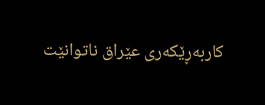كاربه‌ڕێكه‌ری عێراق ناتوانێت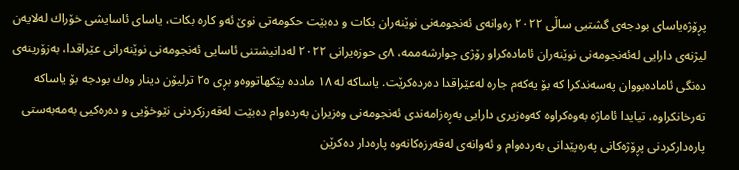پڕۆژه‌یاسای بودجه‌ی گشتیی ساڵی ٢٠٢٢ ره‌وانه‌ی ئه‌نجومه‌نی نوێنه‌ران بكات و ده‌بێت حكومه‌تی نوێ ئه‌و كاره‌ بكات، یاسای ئاسایشی خۆراك له‌لایه‌ن لیژنه‌ی دارایی له‌ئه‌نجومه‌نی نوێنه‌ران ئاماده‌كراو رۆژی چوارشه‌ممه‌، ٨ی حوزه‌یرانی ٢٠٢٢ له‌دانیشتنی ئاسایی ئه‌نجومه‌نی نوێنه‌رانی عێراقدا، به‌زۆرینه‌ی ده‌نگی ئاماده‌بووان په‌سه‌ندكرا كه‌ بۆ یه‌كه‌م جاره‌ له‌عێراقدا ده‌رده‌كرێت. یاساكه‌ له‌ ١٨ مادده‌ پێكهاتووه‌و بڕی ٢٥ ترلیۆن دینار وه‌ك بودجه‌ بۆ یاساكه‌ ته‌رخانكراوه‌، تیایدا ئاماژه‌ به‌وه‌كراوه‌ كه‌وه‌زیری دارایی به‌ڕه‌زامه‌ندی ئه‌نجومه‌نی وه‌زیران به‌رده‌وام ده‌بێت له‌قه‌رزكردنی نێوخۆیی و ده‌ره‌كیی به‌مه‌به‌ستی پاره‌داركردنی پڕۆژه‌كانی په‌ره‌پێدانی به‌رده‌وام و ئه‌وانه‌ی له‌قه‌رزه‌كانه‌وه‌ پاره‌دار ده‌كرێن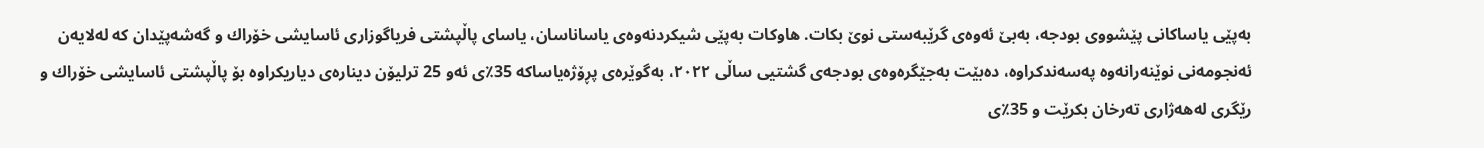به‌پێی یاساكانی پێشووی بودجه‌، به‌بێ ئه‌وه‌ی گرێبه‌ستی نوێ بكات. هاوكات به‌پێی شیكردنه‌وه‌ی یاساناسان، یاسای پاڵپشتی فریاگوزاری ئاسایشی خۆراك و گه‌شه‌پێدان كه‌ له‌لایه‌ن ئه‌نجومه‌نی نوێنه‌رانه‌وه‌ په‌سه‌ندكراوه‌، ده‌بێت به‌جێگره‌وه‌ی بودجه‌ی گشتیی ساڵی ٢٠٢٢، به‌گوێره‌ی پڕۆژه‌یاساكه‌ 35٪ی ئه‌و 25 ترلیۆن دیناره‌ی دیاریكراوه‌ بۆ پاڵپشتی ئاسایشی خۆراك و رێگری له‌هه‌ژاری ته‌رخان بكرێت و 35٪ی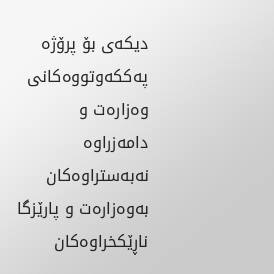دیكه‌ی بۆ پرۆژه‌ په‌ككه‌وتووه‌كانی وه‌زاره‌ت و دامه‌زراوه‌ نه‌به‌ستراوه‌كان به‌وه‌زاره‌ت و پارێزگا ناڕێكخراوه‌كان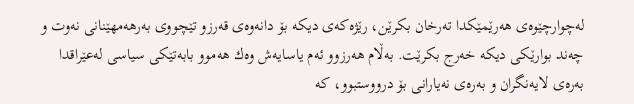له‌چوارچێوه‌ی هه‌رێمێكدا ته‌رخان بكرێن، رێژه‌كه‌ی دیكه‌ بۆ دانه‌وه‌ی قه‌رزو تێچووی به‌رهه‌مهێنانی نه‌وت و چه‌ند بوارێكی دیكه‌ خه‌رج بكرێت. به‌ڵام هه‌رزوو ئه‌م یاسایه‌ش وه‌ك هه‌موو بابه‌تێكی سیاسی له‌عێراقدا به‌ره‌ی لایه‌نگران و به‌ره‌ی نه‌یارانی بۆ درووستبوو، كه‌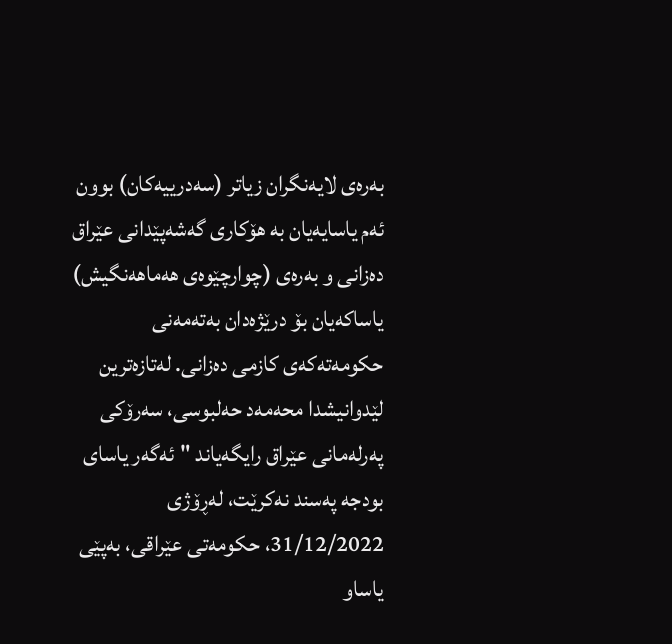به‌ره‌ی لایه‌نگران زیاتر (سه‌درییه‌كان) بوون ئه‌م یاسایه‌یان به‌ هۆكاری گه‌شه‌پێدانی عێراق ده‌زانی و به‌ره‌ی (چوارچێوه‌ی هه‌ماهه‌نگیش) یاساكه‌یان بۆ درێژه‌دان به‌ته‌مه‌نی حكومه‌ته‌كه‌ی كازمی ده‌زانی. له‌تازه‌ترین لێدوانیشدا محه‌مه‌د حه‌لبوسی، سه‌رۆكی په‌رله‌مانی عێراق رایگه‌یاند "ئه‌گه‌ر یاسای بودجه‌ په‌سند نه‌كرێت، له‌ڕۆژی 31/12/2022، حكومه‌تی عێراقی، به‌پێی یاساو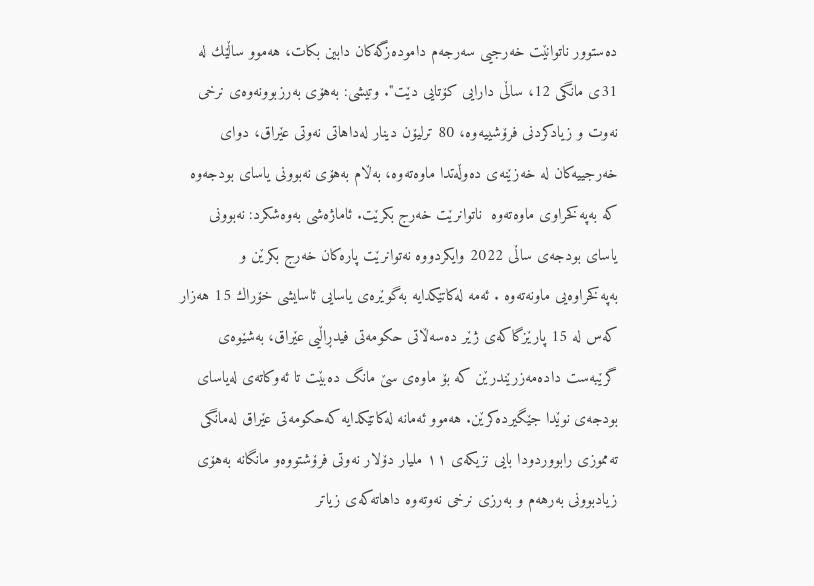ده‌ستوور ناتوانێت خه‌رجیی سه‌رجه‌م داموده‌زگه‌كان دابین بكات، هه‌موو ساڵێك له‌ 31ی مانگی 12، ساڵی دارایی كۆتایی دێت". وتیشی: به‌هۆی به‌رزبوونه‌وه‌ی نرخی نه‌وت و زیادكردنی فرۆشییه‌وه‌، 80 ترلیۆن دینار له‌داهاتی نه‌وتی عێراق، دوای خه‌رجییه‌كان له‌ خه‌زێنه‌ی ده‌وڵه‌تدا ماوه‌ته‌وه‌، به‌ڵام به‌هۆی نه‌بوونی یاسای بودجه‌وه‌ كه‌ به‌په‌كخراوی ماوه‌ته‌وه‌  ناتوانرێت خه‌رج بكرێت. ئاماژه‌شی به‌وه‌شكرد: نه‌بوونی یاسای بودجه‌ی ساڵی 2022 وایكردووه‌ نه‌توانرێت پاره‌كان خه‌رج بكرێن و به‌په‌كخراوه‌یی ماونه‌ته‌وه‌ . ئه‌مه‌ له‌كاتێكدایه‌ به‌گوێره‌ی یاسایی ئاسایشی خۆراك 15 هه‌زار كه‌س له‌ 15 پارێزگاكه‌ی ژێر ده‌سه‌ڵاتی حكومه‌تی فیدڕاڵیی عێراق، به‌شێوه‌ی گرێبه‌ست داده‌مه‌زرێندرێن كه‌ بۆ ماوه‌ی سێ مانگ ده‌بێت تا ئه‌وكاته‌ی له‌یاسای بودجه‌ی نوێدا جێگیرده‌كرێن. هه‌موو ئه‌مانه‌ له‌كاتێكدایه‌ كه‌حكومه‌تی عێراق له‌مانگی ته‌مموزی رابووردودا بایی نزیكه‌ی ١١ ملیار دۆلار نه‌وتی فرۆشتووه‌و مانگانه‌ به‌هۆی زیادبوونی به‌رهه‌م و به‌رزی نرخی نه‌وته‌وه‌ داهاته‌كه‌ی زیاتر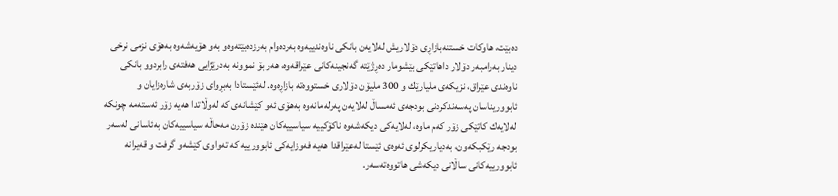ده‌بێت، هاوكات خستنه‌بازاڕی دۆلاریش له‌لایه‌ن بانكی ناوه‌ندییه‌وه‌ به‌رده‌وام به‌رزده‌بێته‌وه‌و به‌و هۆیه‌شه‌وه‌ به‌هۆی نزمی نرخی دینار به‌رامبه‌ر دۆلار داهاتێكی بێشومار ده‌ڕژێته‌ گه‌نجینه‌كانی عێراقه‌وه‌، هه‌ر بۆ نموونه‌ به‌درێژایی هه‌فته‌ی رابردوو بانكی ناوه‌ندی عێراق، نزیكه‌ی ملیارێك و 300 ملیۆن دۆلاری خستووه‌ته‌ بازاڕه‌وه‌. له‌ئێستادا به‌بڕوای زۆربه‌ی شاره‌زایان و ئابووریناسان په‌سه‌ندكردنی بودجه‌ی ئه‌مساڵ له‌لایه‌ن په‌رله‌مانه‌وه‌ به‌هۆی ئه‌و كێشانه‌ی كه‌ له‌وڵاتدا هه‌یه‌ زۆر ئه‌سته‌مه‌ چونكه‌ له‌لایه‌ك كاتێكی زۆر كه‌م ماوه‌، له‌لایه‌كی دیكه‌شه‌وه‌ ناكۆكییه‌ سیاسییه‌كان هێنده‌ زۆرن مه‌حاڵه‌ سیاسییه‌كان به‌ئاسانی له‌سه‌ر بودجه‌ رێكبكه‌ون، به‌دیاریكرلوی ئه‌وه‌ی ئێستا له‌عێراقدا هه‌یه‌ فه‌وزایه‌كی ئابوورییه‌ كه‌ ته‌واوی كێشه‌و گرفت و قه‌یرانه‌ ئابوورییه‌كانی ساڵانی دیكه‌شی هاتووه‌ته‌سه‌ر.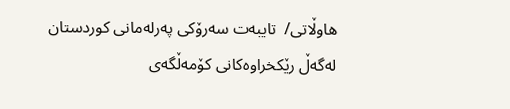هاوڵاتی/  تایبه‌ت سه‌رۆكی په‌رله‌مانی كوردستان له‌گه‌ڵ رێكخراوه‌كانی كۆمه‌ڵگه‌ی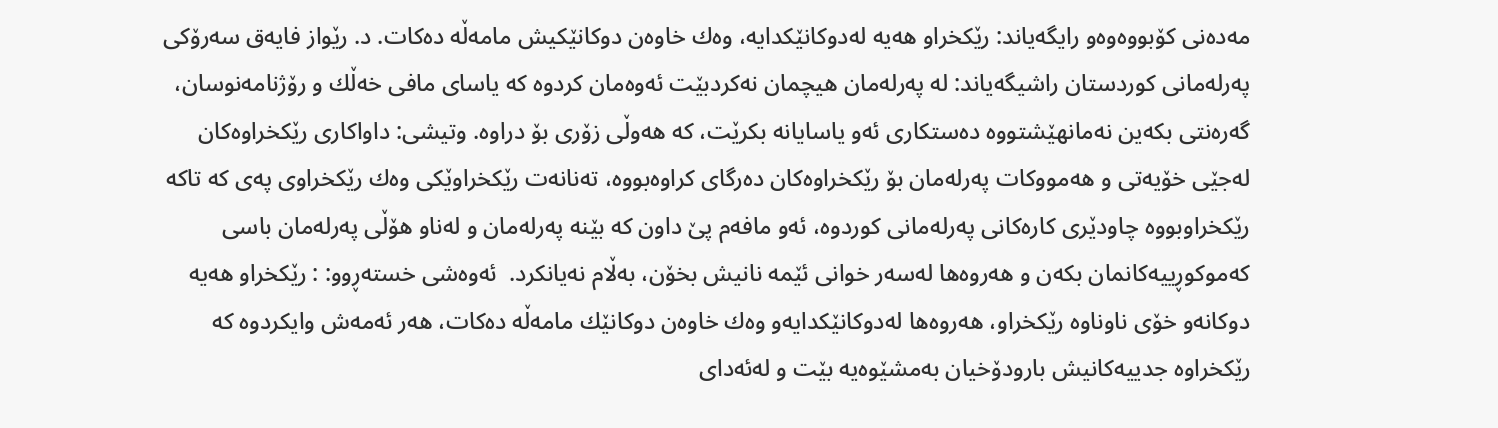مه‌ده‌نی كۆبووه‌وه‌و رایگه‌یاند: رێكخراو هه‌یه‌ له‌دوكانێكدایه‌، وه‌ك خاوه‌ن دوكانێكیش مامه‌ڵه‌ ده‌كات. د. رێواز فایه‌ق سه‌رۆكی په‌رله‌مانی كوردستان راشیگه‌یاند: له‌ په‌رله‌مان هیچمان نه‌كردبێت ئه‌وه‌مان كردوه‌ كه‌ یاسای مافی خه‌ڵك و رۆژنامه‌نوسان،  گه‌ره‌نتی بكه‌ین نه‌مانهێشتووه‌ ده‌ستكاری ئه‌و یاسایانه‌ بكرێت، كه‌ هه‌وڵی زۆری بۆ دراوه‌. وتیشی: داواكاری رێكخراوه‌كان له‌جێی خۆیه‌تی و هه‌مووكات په‌رله‌مان بۆ رێكخراوه‌كان ده‌رگای كراوه‌بووه‌، ته‌نانه‌ت رێكخراوێكی وه‌ك رێكخراوی په‌ی كه‌ تاكه‌ رێكخراوبووه‌ چاودێری كاره‌كانی په‌رله‌مانی كوردوه‌، ئه‌و مافه‌م پێ داون كه‌ بێنه‌ په‌رله‌مان و له‌ناو هۆڵی په‌رله‌مان باسی كه‌موكوڕییه‌كانمان بكه‌ن و هه‌روه‌ها له‌سه‌ر خوانی ئێمه‌ نانیش بخۆن، به‌ڵام نه‌یانكرد.  ئه‌وه‌شی خسته‌ڕوو: : رێكخراو هه‌یه‌ دوكانه‌و خۆی ناوناوه‌ رێكخراو، هه‌روه‌ها له‌دوكانێكدایه‌و وه‌ك خاوه‌ن دوكانێك مامه‌ڵه‌ ده‌كات، هه‌ر ئه‌مه‌ش وایكردوه‌ كه‌ رێكخراوه‌ جدییه‌كانیش بارودۆخیان به‌مشێوه‌یه‌ بێت و له‌ئه‌دای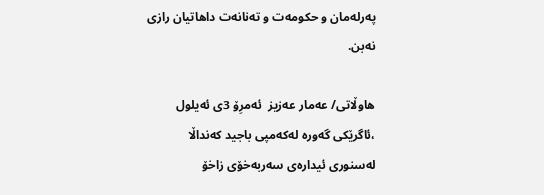په‌رله‌مان و حكومه‌ت و ته‌نانه‌ت داهاتیان رازی نه‌بن.

هاوڵاتی/ عه‌مار عه‌زیز  ئه‌مرِۆ 3ی ئه‌یلول ،ئاگرێكی گه‌وره‌ له‌كه‌مپی باجید كه‌نداڵا له‌سنوری ئیداره‌ی سه‌ربه‌خۆی زاخۆ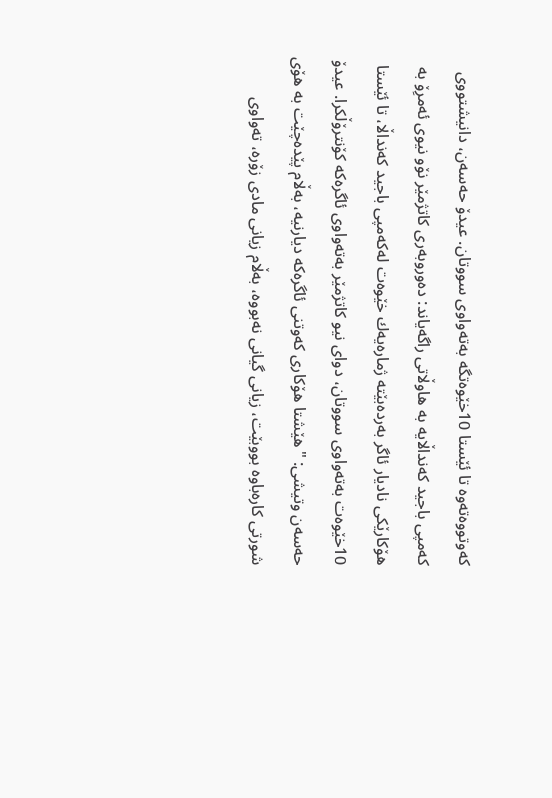كه‌وتووه‌ته‌وه‌ تا ئێستا 10خێوه‌تگه‌ به‌ته‌واوی سووتان. عیدۆ حه‌سه‌ن، دانیشتووی كه‌مپی باجید كه‌نداڵایه‌ به‌ هاوڵاتی راگه‌یاند: ده‌وروبه‌ری كاتژمێر نۆو نیوی ئه‌مرِۆ به‌ هۆكارێكی نادیار ئاگر به‌رده‌بێته‌ ژماره‌یه‌ك خێوه‌ت له‌كه‌مپی باجید كه‌نداڵا، تا ئێستا 10خێوه‌ت به‌ته‌واوی سووتان، دوای نیو كاتژمێر به‌ته‌واوی ئاگره‌كه‌ كۆنترۆڵكرا. عیدۆ حه‌سه‌ن وتیشی: "هێشتا هۆكاری كه‌وتنی ئاگره‌كه‌ دیارنیه‌، به‌ڵام پێده‌چێت به‌ هۆی شورتی كاره‌باوه‌ بووبێت، زیانی گیانی نه‌بووه‌، به‌ڵام زیانی مادی زۆره‌، ته‌واوی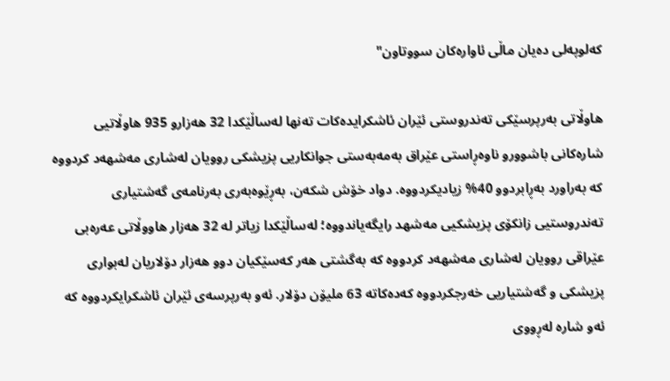كه‌لوپه‌لی ده‌یان ماڵی ئاواره‌كان سووتاون"

هاوڵاتی به‌رپرسێكی ته‌ندروستی ئێران ئاشكرایده‌كات ته‌نها له‌ساڵێكدا 32 هه‌زارو 935 هاوڵاتیی شاره‌كانی باشوورو ناوه‌ڕاستی عێراق به‌مه‌به‌ستی جوانكاریی پزیشكی روویان له‌شاری مه‌شهه‌د كردووه‌ كه‌ به‌راورد به‌ڕابردوو 40% زیادیكردووه‌. دواد خۆش شكه‌ن، به‌ڕێوه‌به‌ری به‌رنامه‌ی گه‌شتیاری ته‌ندروستیی زانكۆی پزیشكیی مه‌شهد رایگه‌یاندووه‌؛ له‌ساڵێكدا زیاتر له‌ 32 هه‌زار هاووڵاتی عه‌ره‌بی عێراقی روویان له‌شاری مه‌شهه‌د كردووه‌ كه‌ به‌گشتی هه‌ر كه‌سێكیان دوو هه‌زار دۆلاریان له‌بواری پزیشكی و گه‌شتیاریی خه‌رجكردووه‌ كه‌ده‌كاته‌ 63 ملیۆن دۆلار. ئه‌و به‌رپرسه‌ی ئێران ئاشكرایكردووه‌ كه‌ ئه‌و شاره‌ له‌ڕووی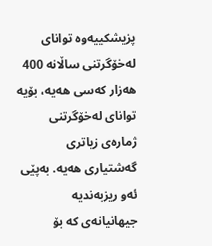پزیشكییه‌وه‌ توانای له‌خۆگرتنی ساڵانه‌ 400 هه‌زار كه‌سی هه‌یه‌، بۆیه‌ توانای له‌خۆگرتنی ژماره‌ی زیاتری گه‌شتیاری هه‌یه‌. به‌پێی ئه‌و ریزبه‌ندیه‌ جیهانیانه‌ی كه‌ بۆ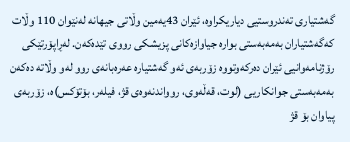گه‌شتیاری ته‌ندروستیی دیاریكراوه‌، ئێران 43یه‌مین وڵاتی جیهانه‌ له‌نێوان 110 وڵات كه‌گه‌شتیاران به‌مه‌به‌ستی بواره‌ جیاوازه‌كانی پزیشكی رووی تێده‌كه‌ن. له‌ڕاپۆرتێكی رۆژنامه‌وانیی ئێران ده‌ركه‌وتووه‌ زۆربه‌ی ئه‌و گه‌شتیاره‌ عه‌ره‌بانه‌ی روو له‌و وڵاته‌ ده‌كه‌ن به‌مه‌به‌ستی جوانكاریی (لوت، قه‌ڵه‌وی، روواندنه‌وه‌ی قژ، فیله‌ر، بۆتۆكس)ه‌، زۆربه‌ی پیاوان بۆ قژ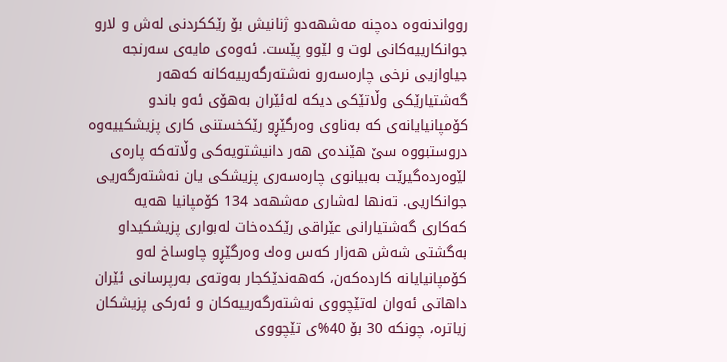روواندنه‌وه‌ ده‌چنه‌ مه‌شهه‌دو ژنانیش بۆ رێككردنی له‌ش و لارو جوانكارییه‌كانی لوت و لێوو پێست. ئه‌وه‌ی مایه‌ی سه‌رنجه‌ جیاوازیی نرخی چاره‌سه‌رو نه‌شته‌رگه‌رییه‌كانه‌ كه‌هه‌ر گه‌شتیارێكی وڵاتێكی دیكه‌ له‌ئێران به‌هۆی ئه‌و باندو كۆمپانیایانه‌ی كه‌ به‌ناوی وه‌رگێڕو رێكخستنی كاری پزیشكییه‌وه‌ دروستبووه‌ سێ هێنده‌ی هه‌ر دانیشتویه‌كی وڵاته‌كه‌ پاره‌ی لێوه‌رده‌گیرێت به‌بیانوی چاره‌سه‌ری پزیشكی یان نه‌شته‌رگه‌ریی جوانكاریی. ته‌نها له‌شاری مه‌شهه‌د 134 كۆمپانیا هه‌یه‌ كه‌كاری گه‌شتیارانی عێراقی رێكده‌خات له‌بواری پزیشكیداو به‌گشتی شه‌ش هه‌زار كه‌س وه‌ك وه‌رگێڕو چاوساخ له‌و كۆمپانیایانه‌ كارده‌كه‌ن، كه‌هه‌ندێكجار به‌وته‌ی به‌رپرسانی ئێران داهاتی ئه‌وان له‌تێچووی نه‌شته‌رگه‌رییه‌كان و ئه‌ركی پزیشكان زیاتره‌، چونكه‌ 30 بۆ 40%ی تێچووی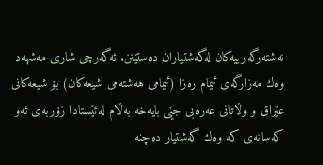نه‌شته‌رگه‌رییه‌كان له‌گه‌شتیاران ده‌ستێنن. ئه‌گه‌رچی شاری مه‌شهه‌د وه‌ك مه‌زارگه‌ی ئیمام ره‌زا (ئیمامی هه‌شته‌می شیعه‌كان) بۆ شیعه‌كانی عێراق و وڵاتانی عه‌ره‌بی جێی بایه‌خه‌ به‌ڵام له‌ئێستادا زۆربه‌ی ئه‌و كه‌سانه‌ی كه‌ وه‌ك گه‌شتیار ده‌چنه‌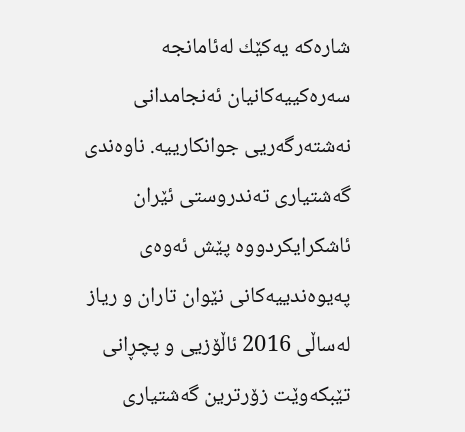شاره‌كه‌ یه‌كێك له‌ئامانجه‌ سه‌ره‌كییه‌كانیان ئه‌نجامدانی نه‌شته‌رگه‌ریی جوانكارییه‌. ناوه‌ندی گه‌شتیاری ته‌ندروستی ئێران ئاشكرایكردووه‌ پێش ئه‌وه‌ی په‌یوه‌ندییه‌كانی نێوان تاران و ریاز له‌ساڵی 2016 ئاڵۆزیی و پچڕانی تێبكه‌وێت زۆرترین گه‌شتیاری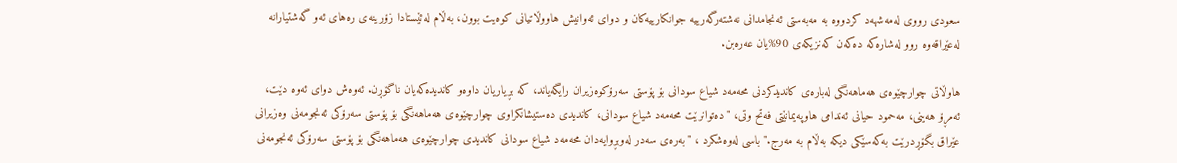سعودی رووی له‌مه‌شهه‌د كردووه‌ به‌ مه‌به‌ستی ئه‌نجامدانی نه‌شته‌رگه‌رییه‌ جوانكارییه‌كان و دوای ئه‌وانیش هاووڵاتیانی كوه‌یت بوون، به‌ڵام له‌ئێستادا زۆرینه‌ی ره‌های ئه‌و گه‌شتیارانه‌ له‌عێراقه‌وه‌ روو له‌شاره‌كه‌ ده‌كه‌ن كه‌نزیكه‌ی 90%یان عه‌ره‌بن.

هاوڵاتی چوارچێوەی هەماهەنگی لەبارەی کاندیدکردنی محەمەد شیاع سودانی بۆ پۆستی سەرۆکوەزیران رایگەیاند، کە بڕیاریان داوەو کاندیدەکەیان ناگۆڕن. ئەوەش دوای ئەوە دێت، ئەمڕۆ هەینی، مەحمود حیانی ئەندامی هاوپەیمانێتی فەتح وتی، "دەتوانرێت محەمەد شیاع سودانی، کاندیدی دەستیشانکراوی چوارچێوەی هەماهەنگی بۆ پۆستی سەرۆکی ئەنجومەنی وەزیرانی عێراق بگۆڕدرێت بەکەسێکی دیکە بەڵام بە مەرج." باسی لەوەشکرد ، "بەرەی سەدر لەوبڕوایەدان محەمەد شیاع سودانی کاندیدی چوارچێوەی هەماهەنگی بۆ پۆستی سەرۆکی ئەنجومەنی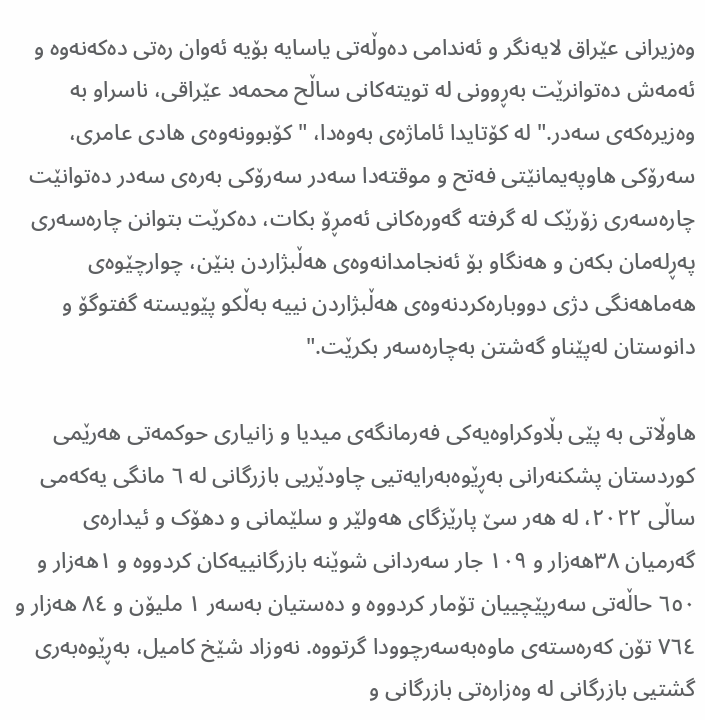وەزیرانی عێراق لایەنگر و ئەندامی دەوڵەتی یاسایە بۆیە ئەوان رەتی دەکەنەوە و ئەمەش دەتوانرێت بەڕوونی لە تویتەکانی ساڵح محمەد عێراقی، ناسراو بە وەزیرەکەی سەدر." لە کۆتایدا ئاماژەی بەوەدا، "کۆبوونەوەی هادی عامری، سەرۆکی هاوپەیمانێتی فەتح و موقتەدا سەدر سەرۆکی بەرەی سەدر دەتوانێت چارەسەری زۆرێک لە گرفتە گەورەکانی ئەمڕۆ بکات، دەکرێت بتوانن چارەسەری پەڕلەمان بکەن و هەنگاو بۆ ئەنجامدانەوەی هەڵبژاردن بنێن، چوارچێوەی هەماهەنگی دژی دووبارەکردنەوەی هەڵبژاردن نییە بەڵکو پێویستە گفتوگۆ و دانوستان لەپێناو گەشتن بەچارەسەر بکرێت."

هاوڵاتی بە پێی بڵاوکراوەیەکی فەرمانگەی میدیا و زانیاری حوکمەتی هەرێمی کوردستان پشکنەرانی بەڕێوەبەرایەتیی چاودێریی بازرگانی لە ٦ مانگی یەكەمی ساڵی ٢٠٢٢، لە هەر سێ پارێزگاى هەولێر و سلێمانى و دهۆک و ئیدارەى گەرمیان ٣٨هەزار و ١٠٩ جار سەردانی شوێنە بازرگانییەکان کردووە و ١هەزار و ٦٥٠ حاڵەتى سەرپێچییان تۆمار کردووە و دەستیان بەسەر ١ ملیۆن و ٨٤ هەزار و ٧٦٤ تۆن کەرەستەى ماوەبەسەرچوودا گرتووە. نەوزاد شێخ کامیل، بەڕێوەبەرى گشتیی بازرگانی لە وەزارەتی بازرگانی و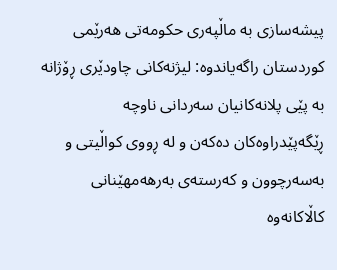پیشەسازی بە ماڵپەری حکومەتی هەرێمی کوردستان راگەیاندوە: لیژنەکانی چاودێری ڕۆژانە بە پێی پلانەکانیان سەردانی ناوچە ڕێگەپێدراوەکان دەکەن و لە ڕووى کواڵیتی و بەسەرچوون و کەرستەی بەرهەمهێنانى کاڵاکانەوە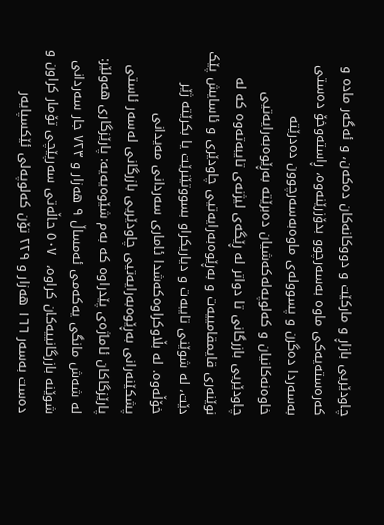چاودێریی بازاڕ و مارکێت و دووکانەکان دەکەن، و ئەگەر مادە و کەرەستەیەکى ماوە بەسەرچوو بدۆزرێنەوە، ڕاستەوخۆ دەستى بەسەردا دەگرن و پسوولەى ماوەبەسەرچوون دەدرێتە خاوەنەکانیان و کەلوپەلەکەشیان دەبرێتە بەڕێوەبەرایەتیى چاودێریى بازرگانى تا دواتر لە ڕێگەى لیژنەى تایبەتەوە کە لە نوێنەرى قایمقامییەت و بەڕێوەبەرایەتیى چاودێرى و ئاسایش پێک دێت، لە شوێنى تایبەت و دیاریکراو بسووتێنرێت یا بکرێتە ژێر خۆڵەوە. لە بڵاوکراوەکەشدا ئاماری سەردانی مەیدانی پشکێنەرانی بەڕێوەبەرایەتیی چاودێریی بازرگانی لەسەر ئاستی پارێزگاکان ئاماژەی پێدراوە کە بەم شێوەیەیە: پارێزگاری هەولێر: لە شەش مانگی یەكەمی ئەمساڵ ٩ هەزار و ٧٢٣ جار سەردانی شوێنە بازرگانییەکان کراوە،  ٥٠٧ حاڵەتی سەرپێچی تۆمار کراون و دەست بەسەر ١٦٦ هەزار و ٢٢٩ تۆن کەلوپەلی ئێکسپایەر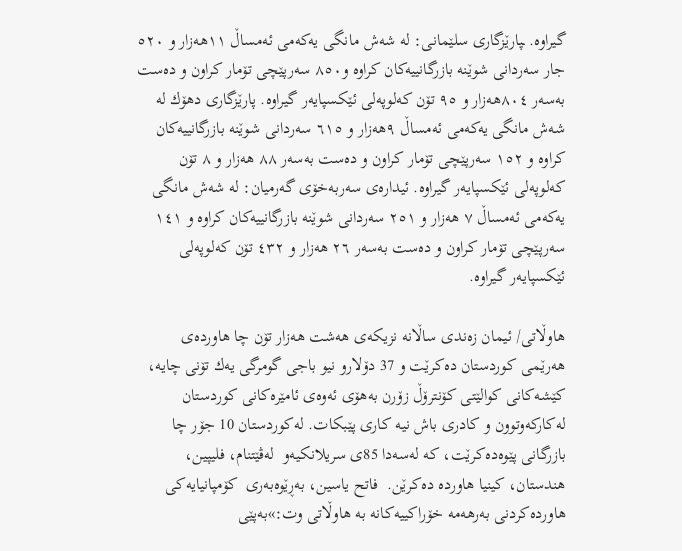گیراوە. ـپارێزگاری سلێمانی: لە شەش مانگی یەکەمی ئەمساڵ ١١هەزار و ٥٢٠ جار سەردانی شوێنە بازرگانییەکان کراوە و٨٥٠ سەرپێچی تۆمار کراون و دەست بەسەر ٨٠٤هەزار و ٩٥ تۆن کەلوپەلی ئێکسپایەر گیراوە. پارێزگاری دهۆك لە شەش مانگی یەكەمی ئەمساڵ ٩هەزار و ٦١٥ سەردانی شوێنە بازرگانییەکان کراوە و ١٥٢ سەرپێچی تۆمار کراون و دەست بەسەر ٨٨ هەزار و ٨ تۆن کەلوپەلی ئێکسپایەر گیراوە. ئیدارەی سەربەخۆى گەرمیان: لە شەش مانگی یەکەمی ئەمساڵ ٧ هەزار و ٢٥١ سەردانی شوێنە بازرگانییەکان کراوە و ١٤١ سەرپێچی تۆمار کراون و دەست بەسەر ٢٦ هەزار و ٤٣٢ تۆن کەلوپەلی ئێکسپایەر گیراوە.

هاوڵاتی/ ئیمان زه‌ندی ساڵانه‌ نزیكه‌ی هه‌شت هه‌زار تۆن چا هاورده‌ی هه‌رێمی كوردستان ده‌كرێت و 37 دۆلارو نیو باجی گومرگی یه‌ك تۆنی چایه‌،  كێشه‌كانی كوالێتی كۆنترۆڵ زۆرن به‌هۆی ئه‌وه‌ی ئامێره‌كانی كوردستان له‌كاركه‌وتوون و كادری باش نیه‌ كاری پێبكات. له‌كوردستان 10 جۆر چا بازرگانی پێوه‌ده‌كرێت، كه‌ له‌سه‌دا 85ی سریلانكیه‌و  له‌ڤێتنام، فلیپین، هندستان، كینیا هاورده‌ ده‌كرێن.  فاتح یاسین، به‌ڕێوه‌به‌ری  كۆمپانیایه‌كی هاورده‌كردنی به‌رهه‌مه‌ خۆراكییه‌كانه‌ به‌ هاوڵاتی وت:»به‌پێی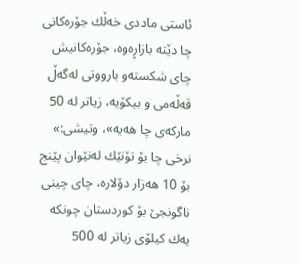ئاستی ماددی خه‌ڵك جۆره‌كانی چا دێته‌ بازاڕه‌وه‌، جۆره‌كانیش چای شكسته‌و بارووتی له‌گه‌ڵ قه‌ڵه‌می و بیكۆیه‌، زیاتر له‌ 50 ماركه‌ی چا هه‌یه‌»، وتیشی:» نرخی چا بۆ تۆنێك له‌نێوان پێنج بۆ 10 هه‌زار دۆلاره‌، چای چینی ناگونجێ بۆ كوردستان چونكه‌ یه‌ك كیلۆی زیاتر له‌ 500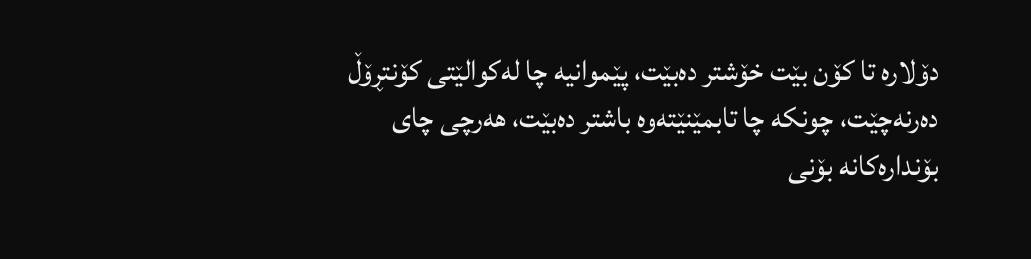دۆلاره‌ تا كۆن بێت خۆشتر ده‌بێت، پێموانیه‌ چا له‌كوالێتی كۆنتڕۆڵ ده‌رنه‌چێت، چونكه‌ چا تابمێنێته‌وه‌ باشتر ده‌بێت، هه‌رچی چای بۆنداره‌كانه‌ بۆنی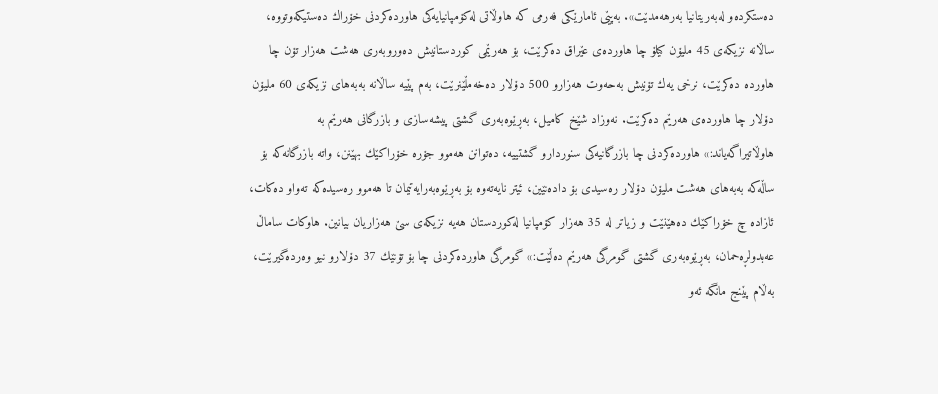ده‌ستكرده‌و له‌به‌ریتانیا به‌رهه‌مدێت». به‌پێی ئامارێكی فه‌رمی كه‌ هاوڵاتی له‌كۆمپانیایه‌كی هاورده‌كردنی خۆراك ده‌ستیكه‌وتووه‌، ساڵانه‌ نزیكه‌ی 45 ملیۆن كیلۆ چا هاورده‌ی عێراق ده‌كرێت، بۆ هه‌رێمی كوردستانیش ده‌وروبه‌ری هه‌شت هه‌زار تۆن چا هاورده‌ ده‌كرێت، نرخی یه‌ك تۆنیش به‌حه‌وت هه‌زارو 500 دۆلار ده‌خه‌مڵێنرێت، به‌م پێیه‌ ساڵانه‌ به‌به‌های نزیكه‌ی 60 ملیۆن دۆلار چا هاورده‌ی هه‌رێم ده‌كرێت. نه‌وزاد شێخ كامیل، به‌ڕێوه‌به‌ری گشتی پیشه‌سازی و بازرگانی هه‌رێم به‌ هاوڵاتیراگه‌یاند:» هاورده‌كردنی چا بازرگانیه‌كی سنوردارو گشتییه‌، ده‌توانن هه‌موو جۆره‌ خۆراكێك بهێنن، واته‌ بازرگانه‌كه‌ بۆ ساڵه‌كه‌ به‌به‌های هه‌شت ملیۆن دۆلار ره‌سیدی بۆ داده‌نێین، ئیتر نایه‌ته‌وه‌ بۆ به‌ڕێوه‌به‌رایه‌تیمان تا هه‌موو ره‌سیده‌كه‌ ته‌واو ده‌كات، ئازاده‌ چ خۆراكێك ده‌هێنێت و زیاتر له‌ 35 هه‌زار كۆمپانیا له‌كوردستان هه‌یه‌ نزیكه‌ی سێ هه‌زاریان بیانین. هاوكات ساماڵ عه‌بدولڕه‌حمان، به‌ڕێوه‌به‌ری گشتی گومرگی هه‌رێم ده‌ڵێت:» گومرگی هاورده‌كردنی چا بۆ تۆنێك 37 دۆلارو نیو وه‌رده‌گیرێت، به‌ڵام پێنج مانگه‌ ئه‌و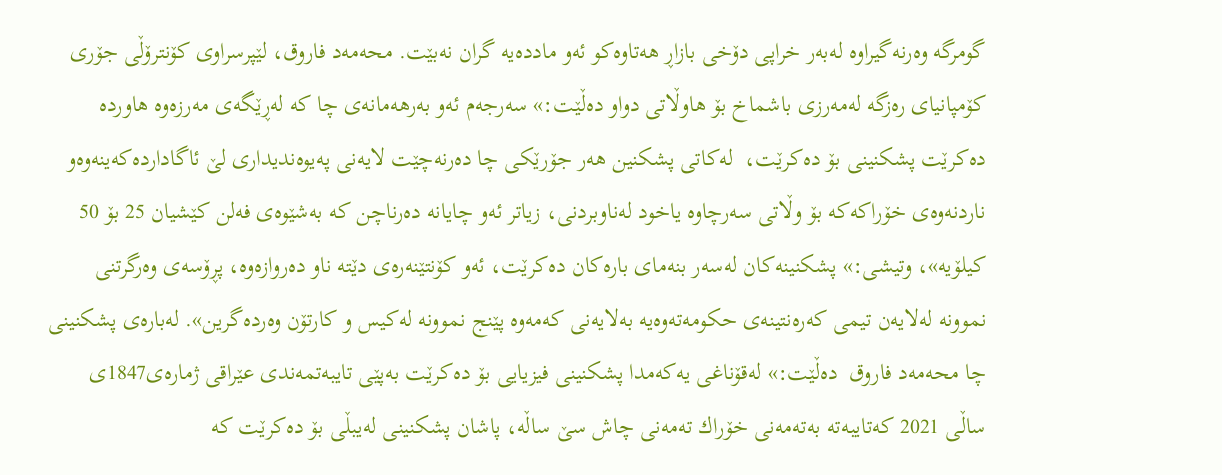گومرگه‌ وه‌رنه‌گیراوه‌ له‌به‌ر خراپی دۆخی بازاڕ هه‌تاوه‌كو ئه‌و مادده‌یه‌ گران نه‌بێت. محه‌مه‌د فاروق، لێپرسراوی كۆنترۆڵی جۆری كۆمپانیای ره‌زگه‌ له‌مه‌رزی باشماخ بۆ هاوڵاتی دواو ده‌ڵێت:» سه‌رجه‌م ئه‌و به‌رهه‌مانه‌ی چا كه‌ له‌ڕێگه‌ی مه‌رزه‌وه‌ هاورده‌ ده‌كرێت پشكنینی بۆ ده‌كرێت،  له‌كاتی پشكنین هه‌ر جۆرێكی چا ده‌رنه‌چێت لایه‌نی په‌یوه‌ندیداری لێ ئاگادارده‌كه‌ینه‌وه‌و ناردنه‌وه‌ی خۆراكه‌كه‌ بۆ وڵاتی سه‌رچاوه‌ یاخود له‌ناوبردنی، زیاتر ئه‌و چایانه‌ ده‌رناچن كه‌ به‌شێوه‌ی فه‌لن كێشیان 25 بۆ 50 كیلۆیه‌»، وتیشی:» پشكنینه‌كان له‌سه‌ر بنه‌مای باره‌كان ده‌كرێت، ئه‌و كۆنتێنه‌ره‌ی دێته‌ ناو ده‌روازه‌وه‌، پڕۆسه‌ی وه‌رگرتنی نموونه‌ له‌لایه‌ن تیمی كه‌ره‌نتینه‌ی حكومه‌ته‌وه‌یه‌ به‌لایه‌نی كه‌مه‌وه‌ پێنج نموونه‌ له‌كیس و كارتۆن وه‌رده‌گرین». له‌باره‌ی پشكنینی چا محه‌مه‌د فاروق  ده‌ڵێت:» له‌قۆناغی یه‌كه‌مدا پشكنینی فیزیایی بۆ ده‌كرێت به‌پێی تایبه‌تمه‌ندی عێراقی ژماره‌ی1847ی ساڵی 2021 كه‌تایبه‌ته‌ به‌ته‌مه‌نی خۆراك ته‌مه‌نی چاش سێ ساڵه‌، پاشان پشكنینی له‌یبڵی بۆ ده‌كرێت كه‌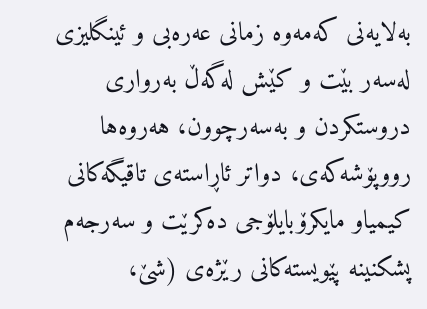به‌لایه‌نی كه‌مه‌وه‌ زمانی عه‌ره‌بی و ئینگلیزی له‌سه‌ر بێت و كێش له‌گه‌ڵ به‌رواری دروستكردن و به‌سه‌رچوون، هه‌روه‌ها رووپۆشه‌كه‌ی، دواتر ئاڕاسته‌ی تاقیگه‌كانی كیمیاو مایكرۆبایلۆجی ده‌كرێت و سه‌رجه‌م پشكنینه‌ پێویسته‌كانی رێژه‌ی (شێ،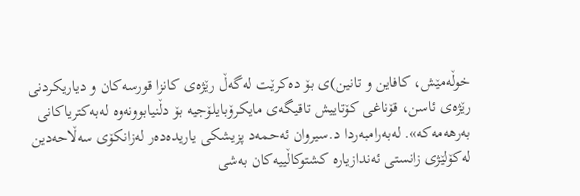خوڵه‌مێش، كافاین و تانین)ی بۆ ده‌كرێت له‌گه‌ڵ رێژه‌ی كانزا قورسه‌كان و دیاریكردنی رێژه‌ی ئاسن، قۆناغی كۆتاییش تاقیگه‌ی مایكرۆبایلۆجیه‌ بۆ دڵنیابوونه‌وه‌ له‌به‌كتریاكانی به‌رهه‌مه‌كه‌». له‌به‌رامبه‌ردا د.سیروان ئه‌حمه‌د پزیشكی یاریده‌ده‌ر له‌زانكۆی سه‌ڵاحه‌دین له‌كۆلێژی زانستی ئه‌ندازیاره‌ كشتوكاڵییه‌كان به‌شی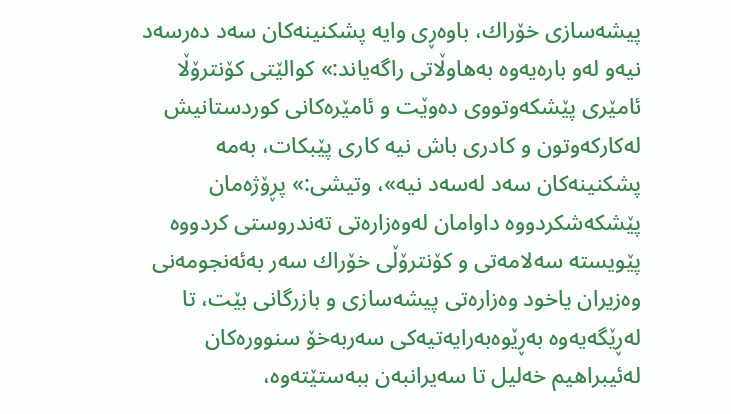پیشه‌سازی خۆراك، باوه‌ڕی وایه‌ پشكنینه‌كان سه‌د ده‌رسه‌د نیه‌و له‌و باره‌یه‌وه‌ به‌هاوڵاتی راگه‌یاند:» كوالێتی كۆنترۆڵا ئامێری پێشكه‌وتووی ده‌وێت و ئامێره‌كانی كوردستانیش له‌كاركه‌وتون و كادری باش نیه‌ كاری پێبكات، به‌مه‌ پشكنینه‌كان سه‌د له‌سه‌د نیه‌»، وتیشی:» پڕۆژه‌مان پێشكه‌شكردووه‌ داوامان له‌وه‌زاره‌تی ته‌ندروستی كردووه‌ پێویسته‌ سه‌لامه‌تی و كۆنترۆڵی خۆراك سه‌ر به‌ئه‌نجومه‌نی وه‌زیران یاخود وه‌زاره‌تی پیشه‌سازی و بازرگانی بێت، تا له‌ڕێگه‌یه‌وه‌ به‌ڕێوه‌به‌رایه‌تیه‌كی سه‌ربه‌خۆ سنووره‌كان له‌ئیبراهیم خه‌لیل تا سه‌یرانبه‌ن ببه‌ستێته‌وه‌،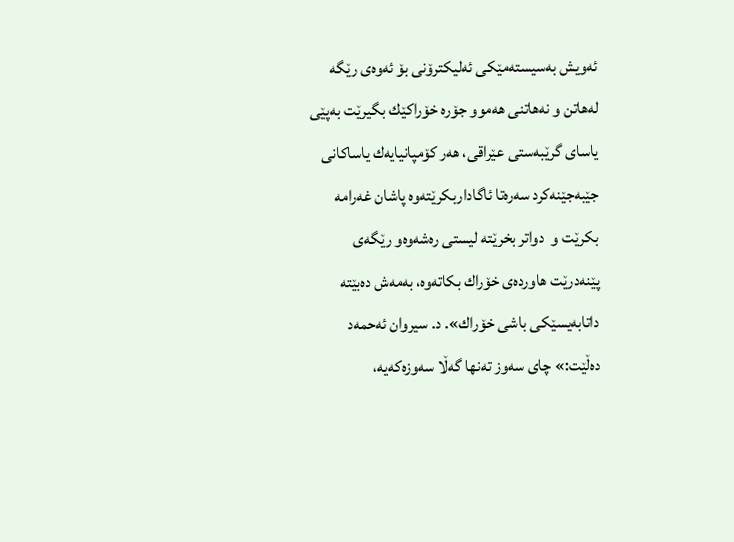ئه‌ویش به‌سیسته‌مێكی ئه‌لیكترۆنی بۆ ئه‌وه‌ی رێگه‌ له‌هاتن و نه‌هاتنی هه‌موو جۆره‌ خۆراكێك بگیرێت به‌پێی یاسای گرێبه‌ستی عێراقی، هه‌ر كۆمپانیایه‌ك یاساكانی جێبه‌جێنه‌كرد سه‌ره‌تا ئاگاداربكرێته‌وه‌ پاشان غه‌رامه‌ بكرێت و  دواتر بخرێته‌ لیستی ره‌شه‌وه‌و رێگه‌ی پێنه‌درێت هاورده‌ی خۆراك بكاته‌وه‌، به‌مه‌ش ده‌بێته‌ داتابه‌یسێكی باشی خۆراك». د. سیروان ئه‌حمه‌د ده‌ڵێت:» چای سه‌وز ته‌نها گه‌ڵا سه‌وزه‌كه‌یه‌،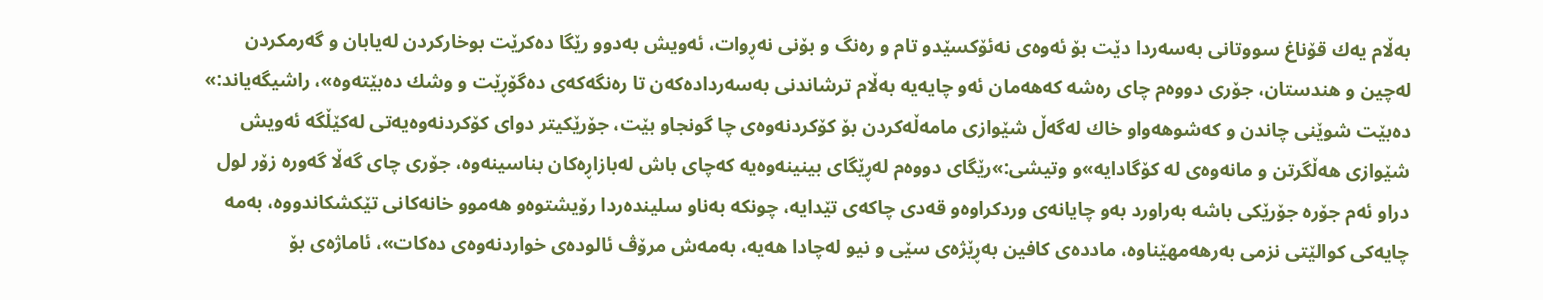به‌ڵام یه‌ك قۆناغ سووتانی به‌سه‌ردا دێت بۆ ئه‌وه‌ی نه‌ئۆكسێدو تام و ره‌نگ و بۆنی نه‌ڕوات، ئه‌ویش به‌دوو رێگا ده‌كرێت بوخاركردن له‌یابان و گه‌رمكردن له‌چین و هندستان، جۆری دووه‌م چای ره‌شه‌ كه‌هه‌مان ئه‌و چایه‌یه‌ به‌ڵام ترشاندنی به‌سه‌رداده‌كه‌ن تا ره‌نگه‌كه‌ی ده‌گۆڕێت و وشك ده‌بێته‌وه‌»، راشیگه‌یاند:» ده‌بێت شوێنی چاندن و كه‌شوهه‌واو خاك له‌گه‌ڵ شێوازی مامه‌ڵه‌كردن بۆ كۆكردنه‌وه‌ی چا گونجاو بێت، جۆرێكیتر دوای كۆكردنه‌وه‌یه‌تی له‌كێڵگه‌ ئه‌ویش شێوازی هه‌ڵگرتن و مانه‌وه‌ی له‌ كۆگادایه‌»و وتیشی:»رێگای دووه‌م له‌ڕێگای بینینه‌وه‌یه‌ كه‌چای باش له‌بازاڕه‌كان بناسینه‌وه‌، جۆری چای گه‌ڵا گه‌وره‌ زۆر لول دراو ئه‌م جۆره‌ جۆرێكی باشه‌ به‌راورد به‌و چایانه‌ی وردكراوه‌و قه‌دی چاكه‌ی تێدایه‌، چونكه‌ به‌ناو سلینده‌ردا رۆیشتوه‌و هه‌موو خانه‌كانی تێكشكاندووه‌، به‌مه‌ چایه‌كی كوالێتی نزمی به‌رهه‌مهێناوه‌، مادده‌ی كافین به‌ڕێژه‌ی سێی و نیو له‌چادا هه‌یه‌، به‌مه‌ش مرۆڤ ئالوده‌ی خواردنه‌وه‌ی ده‌كات»، ئاماژه‌ی بۆ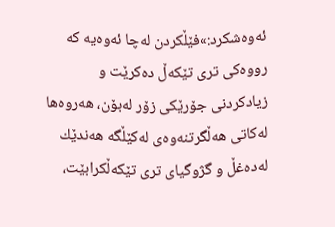ئه‌وه‌شكرد:»فێڵكردن له‌چا ئه‌وه‌یه‌ كه‌ رووه‌كی تری تێكه‌ڵ ده‌كرێت و زیادكردنی جۆرێكی زۆر له‌بۆن، هه‌روه‌ها له‌كاتی هه‌ڵگرتنه‌وه‌ی له‌كێڵگه‌ هه‌ندێك له‌ده‌غڵ و گژوگیای تری تێكه‌ڵكرابێت،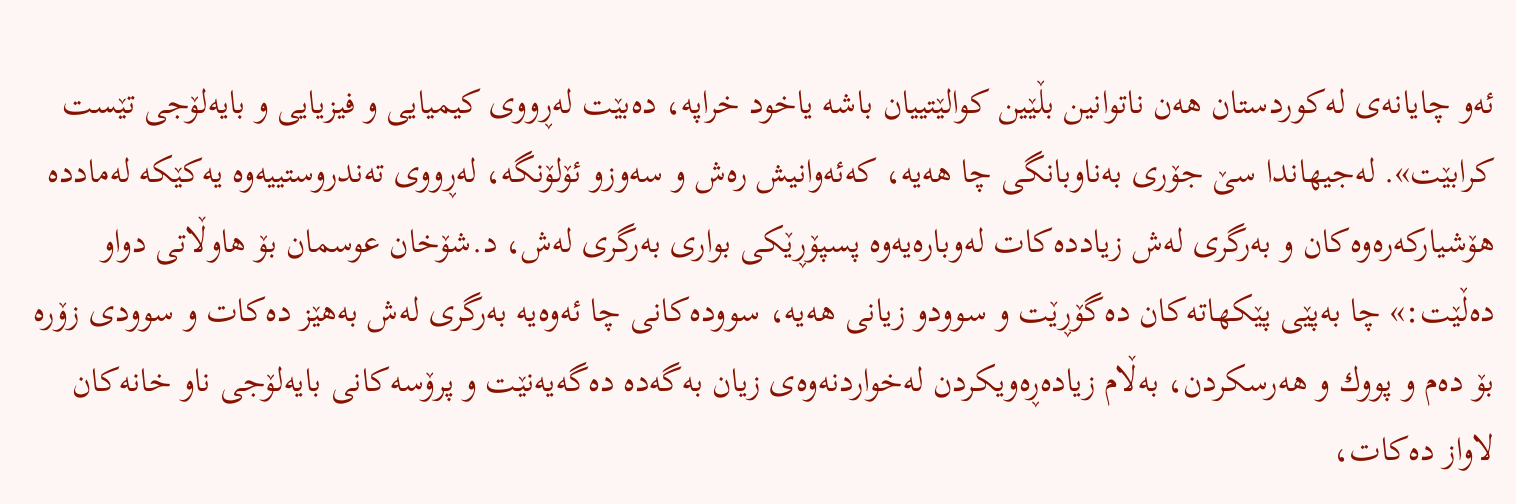ئه‌و چایانه‌ی له‌كوردستان هه‌ن ناتوانین بڵێین كوالێتییان باشه‌ یاخود خراپه‌، ده‌بێت له‌ڕووی كیمیایی و فیزیایی و بایه‌لۆجی تێست كرابێت». له‌جیهاندا سێ جۆری به‌ناوبانگی چا هه‌یه‌، كه‌ئه‌وانیش ره‌ش و سه‌وزو ئۆلۆنگه‌، له‌ڕووی ته‌ندروستییه‌وه‌ یه‌كێكه‌ له‌مادده‌ هۆشیاركه‌ره‌وه‌كان و به‌رگری له‌ش زیادده‌كات له‌وباره‌یه‌وه‌ پسپۆڕێكی بواری به‌رگری له‌ش، د.شۆخان عوسمان بۆ هاوڵاتی دواو ده‌ڵێت:» چا به‌پێی پێكهاته‌كان ده‌گۆڕێت و سوودو زیانی هه‌یه‌، سووده‌كانی چا ئه‌وه‌یه‌ به‌رگری له‌ش به‌هێز ده‌كات و سوودی زۆره‌ بۆ ده‌م و پووك و هه‌رسكردن، به‌ڵام زیاده‌ڕه‌ویكردن له‌خواردنه‌وه‌ی زیان به‌گه‌ده‌ ده‌گه‌یه‌نێت و پرۆسه‌كانی بایه‌لۆجی ناو خانه‌كان لاواز ده‌كات،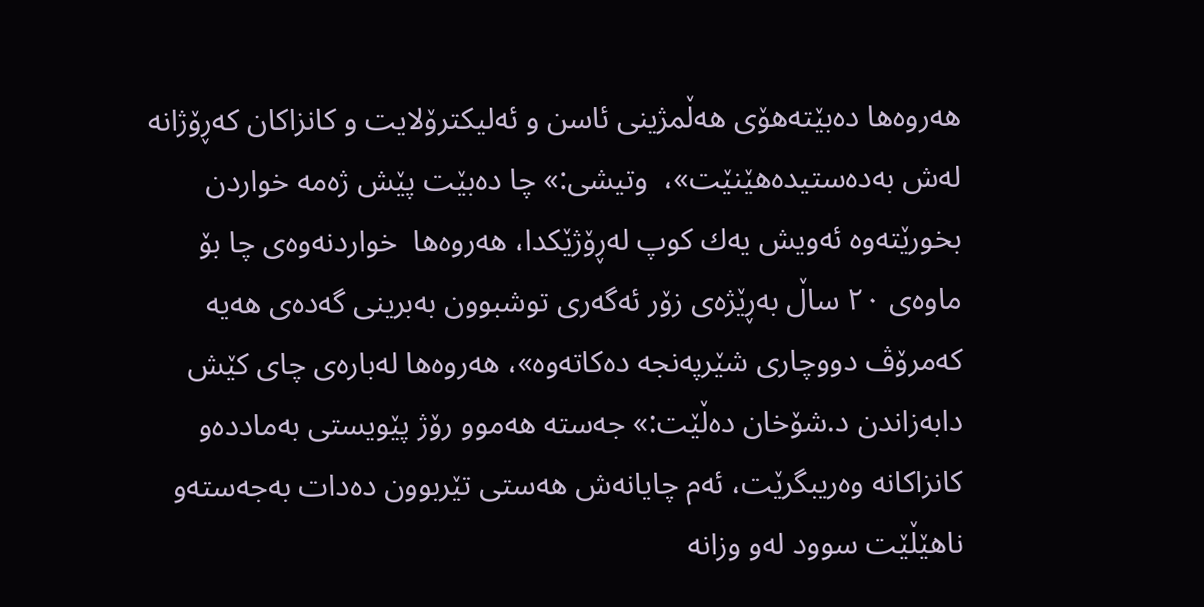هه‌روه‌ها ده‌بێته‌هۆی هه‌ڵمژینی ئاسن و ئه‌لیكترۆلایت و كانزاكان كه‌ڕۆژانه‌ له‌ش به‌ده‌ستیده‌هێنێت»،  وتیشی:» چا ده‌بێت پێش ژه‌مه‌ خواردن بخورێته‌وه‌ ئه‌ویش یه‌ك كوپ له‌ڕۆژێكدا، هه‌روه‌ها  خواردنه‌وه‌ی چا بۆ ماوه‌ی ٢٠ ساڵ به‌ڕێژه‌ی زۆر ئه‌گه‌ری توشبوون به‌برینی گه‌ده‌ی هه‌یه‌ كه‌مرۆڤ دووچاری شێرپه‌نجه‌ ده‌كاته‌وه‌»، هه‌روه‌ها له‌باره‌ی چای كێش دابه‌زاندن د.شۆخان ده‌ڵێت:» جه‌سته‌ هه‌موو رۆژ پێویستی به‌مادده‌و كانزاكانه‌ وه‌ریبگرێت، ئه‌م چایانه‌ش هه‌ستی تێربوون ده‌دات به‌جه‌سته‌و ناهێڵێت سوود له‌و وزانه‌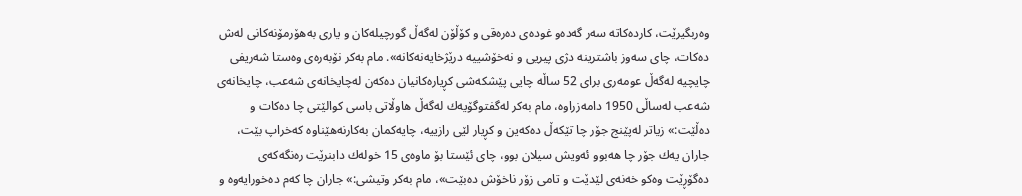وه‌ربگیرێت، كارده‌كاته‌ سه‌ر گه‌ده‌و غوده‌ی ده‌ره‌قی و كۆڵۆن له‌گه‌ڵ گورچیله‌كان و یاری به‌هۆرمۆنه‌كانی له‌ش ده‌كات، چای سه‌وز باشترینه‌ دژی پیریی و نه‌خۆشییه‌ درێژخایه‌نه‌كانه‌». مام به‌كر نۆبه‌ره‌ی وه‌ستا شه‌ریفی چایچیه‌ له‌گه‌ڵ عومه‌ری برای 52 ساڵه‌ چایی پێشكه‌شی كڕیاره‌كانیان ده‌كه‌ن له‌چایخانه‌ی شه‌عب، چایخانه‌ی شه‌عب له‌ساڵی 1950 دامه‌زراوه‌، مام به‌كر له‌گفتوگۆیه‌ك له‌گه‌ڵ هاوڵاتی باسی كوالێتی چا ده‌كات و ده‌ڵێت:» زیاتر له‌پێنج جۆر چا تێكه‌ڵ ده‌كه‌ین و كڕیار لێی رازییه‌، چایه‌كمان به‌كارنه‌هێناوه‌ كه‌خراپ بێت، جاران یه‌ك جۆر چا هه‌بوو ئه‌ویش سیلان بوو، چای ئێستا بۆ ماوه‌ی 15 خوله‌ك دابنرێت ره‌نگه‌كه‌ی ده‌گۆڕێت وه‌كو خه‌نه‌ی لێدێت و تامی زۆر ناخۆش ده‌بێت»، مام به‌كر وتیشی:» جاران چا كه‌م ده‌خورایه‌وه‌ و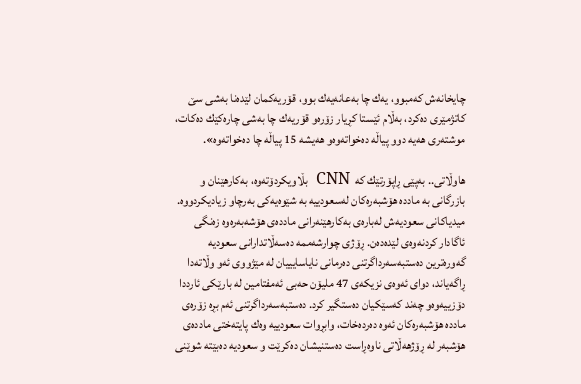چایخانه‌ش كه‌مبوو، یه‌ك چا به‌عانه‌یه‌ك بوو، قۆریه‌كمان لێده‌نا به‌شی سێ كاتژمێری ده‌كرد، به‌ڵام ئێستا كڕیار زۆره‌و قۆریه‌ك چا به‌شی چاره‌كێك ده‌كات، موشته‌ری هه‌یه‌ دوو پیاڵه‌ ده‌خواته‌وه‌و هه‌یشه‌ 15 پیاڵه‌ چا ده‌خواته‌وه‌».

هاوڵاتی.. به‌پێی ڕاپۆرتێك كه‌  CNN  بڵاویكردۆته‌وه‌، به‌كارهێنان و بازرگانی به‌ مادده‌ هۆشبه‌ره‌كان له‌سعودییه‌ به‌ شێوه‌یه‌كی به‌رچاو زیادیكردووه‌.  میدیاكانی سعودیه‌ش له‌باره‌ی به‌كارهێنه‌رانی مادده‌ی هۆشه‌به‌ره‌وه‌ زه‌نگی ئاگادار كردنه‌وه‌ی لێده‌ده‌ن. ڕۆژی چوارشه‌ممه‌ ده‌سه‌ڵاتدارانی سعودیه‌ گه‌وره‌ترین ده‌ستبه‌سه‌رداگرتنی ده‌رمانی نایاسایییان له‌ مێژووی ئه‌و وڵاته‌دا ڕاگه‌یاند، دوای ئه‌وه‌ی نزیكه‌ی 47 ملیۆن حه‌بی ئه‌مفتامین له‌ بارێكی ئارددا دۆزییه‌وه‌و چه‌ند كه‌سێكیان ده‌ستگیر كرد. ده‌ستبه‌سه‌رداگرتنی ئه‌م بڕه‌ زۆره‌ی مادده‌ هۆشبه‌ره‌كان ئه‌وه‌ ده‌رده‌خات، وابڕوات سعودییه‌ وه‌ك پایته‌ختی مادده‌ی هۆشبه‌ر له‌ ڕۆژهه‌ڵاتی ناوه‌ڕاست ده‌ستنیشان ده‌كرێت و سعودیه‌ ده‌بێته‌ شوێنی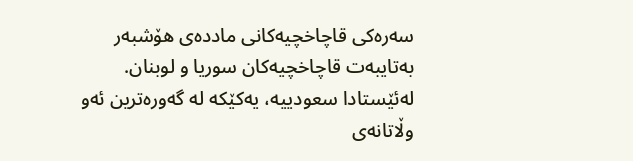سه‌ره‌كی قاچاخچیه‌كانی مادده‌ی هۆشبه‌ر به‌تایبه‌ت قاچاخچیه‌كان سوریا و لوبنان. له‌ئێستادا سعودییه‌، یه‌كێكه‌ له‌ گه‌وره‌ترین ئه‌و وڵاتانه‌ی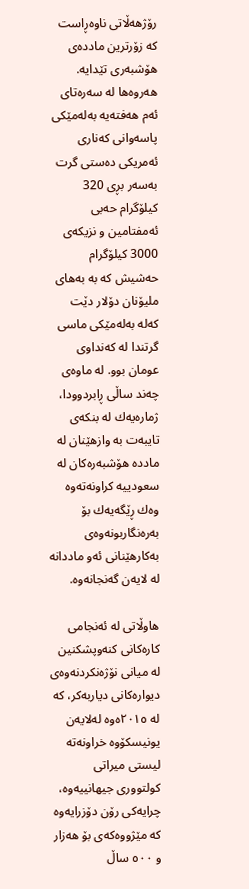رۆژهه‌ڵاتی ناوه‌ڕاست كه‌ زۆرترین مادده‌ی هۆشبه‌ری تێدایه‌. هه‌روه‌ها له‌ سه‌ره‌تای ئه‌م هه‌فته‌یه‌ به‌له‌مێكی پاسه‌وانی كه‌ناری ئه‌مریكی ده‌ستی گرت به‌سه‌ر بڕی 320 كیلۆگرام حه‌بی ئه‌مفتامین و نزیكه‌ی 3000 كیلۆگرام حه‌شیش كه‌ به‌ به‌های ملیۆنان دۆلار دێت كه‌له‌ به‌له‌مێكی ماسی گرتندا له‌ كه‌نداوی عومان بوو. له‌ ماوه‌ی چه‌ند ساڵی ڕابردوودا، ژماره‌یه‌ك له‌ بنكه‌ی تایبه‌ت به‌ وازهێنان له‌ مادده‌ هۆشبه‌ره‌كان له‌ سعودییه‌ كراونه‌ته‌وه‌ وه‌ك ڕێگه‌یه‌ك بۆ به‌ره‌نگاربونه‌وه‌ی به‌كارهێنانی ئه‌و ماددانه‌ له‌ لایه‌ن گه‌نجانه‌وه‌.

هاوڵاتی لە ئەنجامی کارەکانی کنەوپشکنین لە میانی نۆژەنکردنەوەی دیوارەکانی دیاربەکر، کە لە ٢٠١٥ەوە لەلایەن یونیسکۆوە خراونەتە لیستی میراتی کولتووری جیهانییەوە، چرایەکی رۆن دۆزرایەوە کە مێژووەکەی بۆ هەزار و ٥٠٠ ساڵ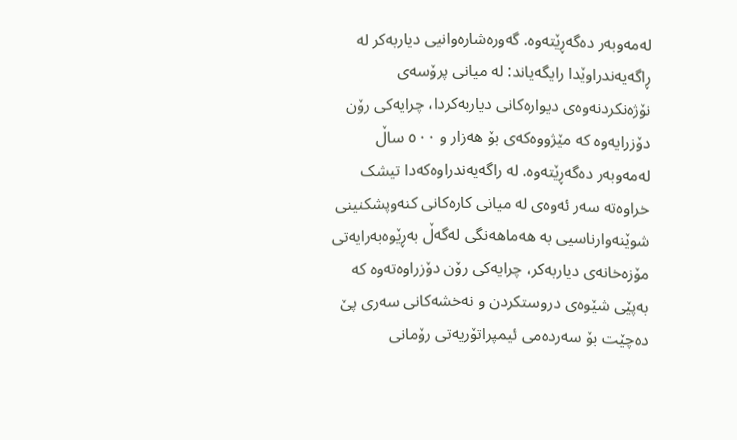لەمەوبەر دەگەڕێتەوە. گەورەشارەوانیی دیاربەکر لە ڕاگەیەندراوێدا رایگەیاند: لە میانی پرۆسەی نۆژەنکردنەوەی دیوارەکانی دیاربەکردا، چرایەکی رۆن دۆزرایەوە کە مێژووەکەی بۆ هەزار و ٥٠٠ ساڵ لەمەوبەر دەگەڕێتەوە. لە راگەیەندراوەکەدا تیشک خراوەتە سەر ئەوەی لە میانی کارەکانی کنەوپشکنینی شوێنەوارناسیی بە هەماهەنگی لەگەڵ بەڕێوەبەرایەتی مۆزەخانەی دیاربەکر، چرایەکی رۆن دۆزراوەتەوە کە بەپێی شێوەی دروستکردن و نەخشەکانی سەری پێ دەچێت بۆ سەردەمی ئیمپراتۆریەتی رۆمانی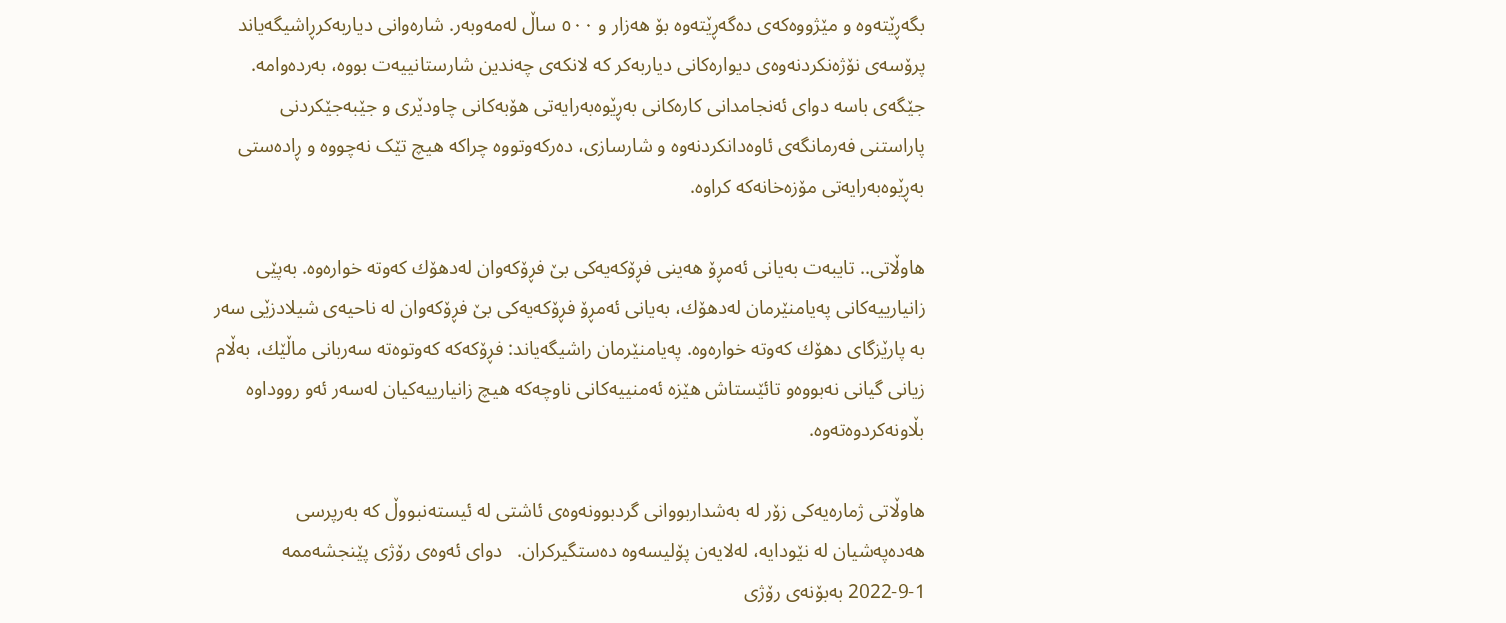بگەڕێتەوە و مێژووەکەی دەگەڕێتەوە بۆ هەزار و ٥٠٠ ساڵ لەمەوبەر. شارەوانی دیاربەکرڕاشیگەیاند پرۆسەی نۆژەنکردنەوەی دیوارەکانی دیاربەکر کە لانکەی چەندین شارستانییەت بووە، بەردەوامە. جێگەی باسە دوای ئەنجامدانی کارەکانی بەڕێوەبەرایەتی هۆبەکانی چاودێری و جێبەجێکردنی پاراستنی فەرمانگەی ئاوەدانکردنەوە و شارسازی، دەرکەوتووە چراکە هیچ تێک نەچووە و ڕادەستی بەڕێوەبەرایەتی مۆزەخانەکە کراوە.

هاوڵاتی.. تایبه‌ت به‌یانی ئه‌مڕۆ هه‌ینی فڕۆكه‌یه‌كی بێ فڕۆكه‌وان له‌دهۆك كه‌وته‌ خواره‌وه‌. به‌پێی زانیارییه‌كانی په‌یامنێرمان له‌دهۆك، به‌یانی ئه‌مڕۆ فڕۆكه‌یه‌كی بێ فڕۆكه‌وان له‌ ناحیه‌ی شیلادزێی سه‌ر به‌ پارێزگای دهۆك كه‌وته‌ خواره‌وه‌. په‌یامنێرمان راشیگه‌یاند: فڕۆكه‌كه‌ كه‌وتوه‌ته‌ سه‌ربانی ماڵێك، به‌ڵام زیانی گیانی نه‌بووه‌و تائێستاش هێزه‌ ئه‌منییه‌كانی ناوچه‌كه‌ هیچ زانیارییه‌كیان له‌سه‌ر ئه‌و رووداوه‌ بڵاونه‌كردوه‌ته‌وه‌.

هاوڵاتی ژماره‌یه‌كی زۆر له‌ به‌شداربووانی گردبوونه‌وه‌ی ئاشتی له‌ ئیسته‌نبووڵ كه‌ به‌رپرسی هه‌ده‌په‌شیان له‌ نێودایه‌، له‌لایه‌ن پۆلیسه‌وه‌ ده‌ستگیركران.   دوای ئه‌وه‌ی رۆژی پێنجشه‌ممه‌ 1-9-2022 به‌بۆنه‌ی رۆژی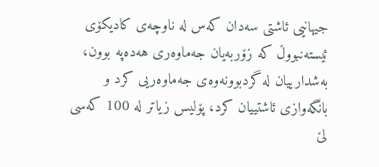جیهانیی ئاشتی سه‌دان كه‌س له‌ ناوچه‌ی كادیكۆی ئیسته‌نبووڵ كه‌ زۆربه‌یان جه‌ماوه‌ری هه‌ده‌په‌ بوون، به‌شدارییان له‌ گردبوونه‌وه‌ی جه‌ماوه‌ریی كرد و بانگه‌وازی ئاشتییان كرد، پۆلیس زیاتر له‌ 100 كه‌سی لێ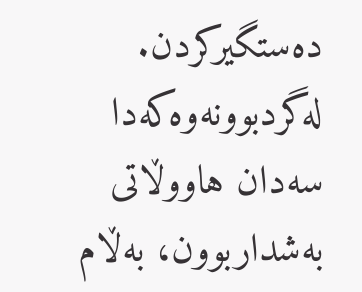ده‌ستگیركردن.   له‌گردبوونه‌وه‌كه‌دا سه‌دان هاووڵاتی به‌شداربوون، به‌ڵام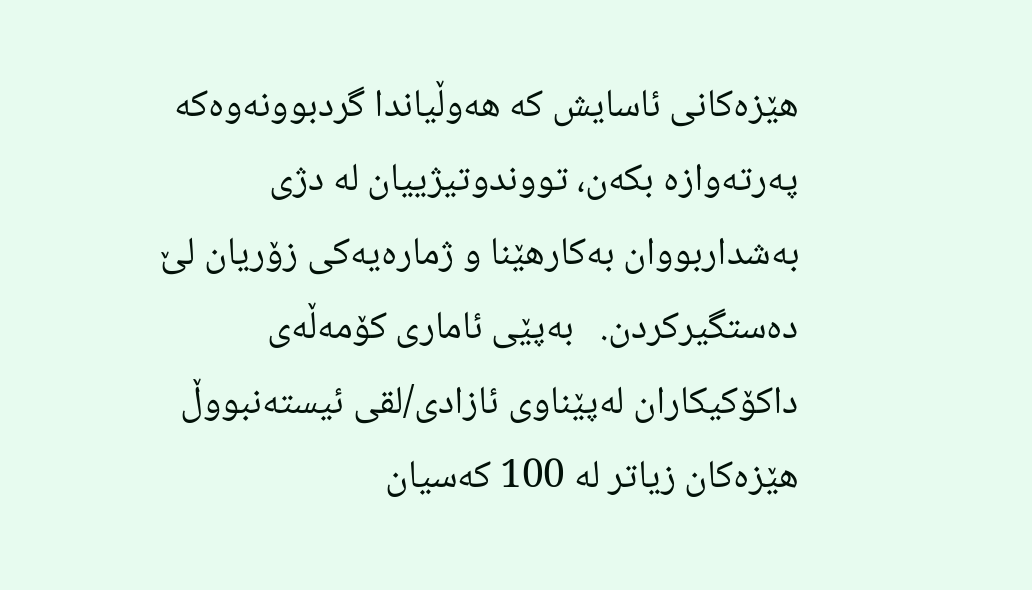هێزه‌كانی ئاسایش كه‌ هه‌وڵیاندا گردبوونه‌وه‌كه‌ په‌رته‌وازه‌ بكه‌ن، تووندوتیژییان له‌ دژی به‌شداربووان به‌كارهێنا و ژماره‌یه‌كی زۆریان لێ ده‌ستگیركردن.   به‌پێی ئاماری كۆمه‌ڵه‌ی داكۆكیكاران له‌پێناوی ئازادی/لقی ئیسته‌نبووڵ هێزه‌كان زیاتر له‌ 100 كه‌سیان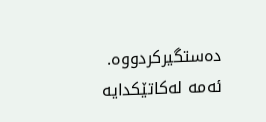ده‌ستگیركردووه‌. ئه‌مه‌ له‌كاتێكدایه‌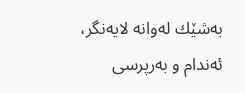به‌شێك له‌وانه‌ لایه‌نگر، ئه‌ندام و به‌رپرسی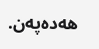هه‌ده‌په‌ن.